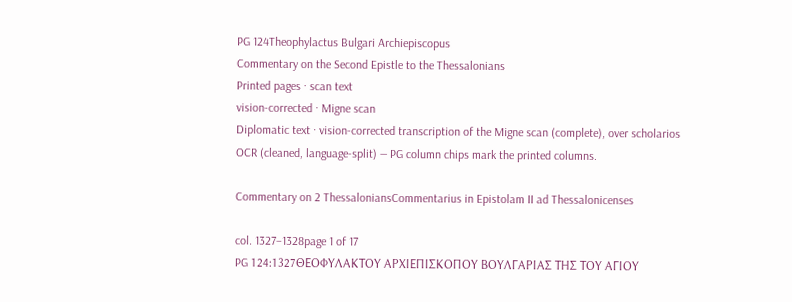PG 124Theophylactus Bulgari Archiepiscopus
Commentary on the Second Epistle to the Thessalonians
Printed pages · scan text
vision-corrected · Migne scan
Diplomatic text · vision-corrected transcription of the Migne scan (complete), over scholarios OCR (cleaned, language-split) — PG column chips mark the printed columns.

Commentary on 2 ThessaloniansCommentarius in Epistolam II ad Thessalonicenses

col. 1327–1328page 1 of 17
PG 124:1327ΘΕΟΦΥΛΑΚΤΟΥ ΑΡΧΙΕΠΙΣΚΟΠΟΥ ΒΟΥΛΓΑΡΙΑΣ ΤΗΣ ΤΟΥ ΑΓΙΟΥ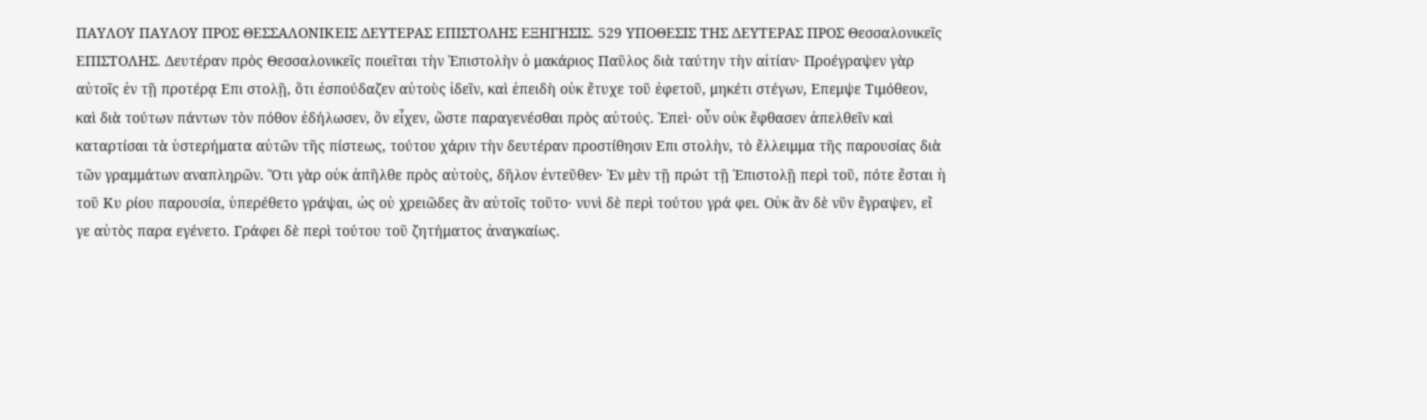ΠΑΥΛΟΥ ΠΑΥΛΟΥ ΠΡΟΣ ΘΕΣΣΑΛΟΝΙΚΕΙΣ ΔΕΥΤΕΡΑΣ ΕΠΙΣΤΟΛΗΣ ΕΞΗΓΗΣΙΣ. 529 ΥΠΟΘΕΣΙΣ ΤΗΣ ΔΕΥΤΕΡΑΣ ΠΡΟΣ Θεσσαλονικεῖς ΕΠΙΣΤΟΛΗΣ. Δευτέραν πρὸς Θεσσαλονικεῖς ποιεῖται τὴν Ἐπιστολὴν ὁ μακάριος Παῦλος διὰ ταύτην τὴν αἰτίαν· Προέγραψεν γὰρ αὐτοῖς ἐν τῇ προτέρᾳ Επι στολῇ, ὅτι ἐσπούδαζεν αὐτοὺς ἰδεῖν, καὶ ἐπειδὴ οὐκ ἔτυχε τοῦ ἐφετοῦ, μηκέτι στέγων, Επεμψε Τιμόθεον, καὶ διὰ τούτων πάντων τὸν πόθον ἐδήλωσεν, ὃν εἶχεν, ὥστε παραγενέσθαι πρὸς αὐτούς. Ἐπεὶ· οὖν οὐκ ἔφθασεν ἀπελθεῖν καὶ καταρτίσαι τὰ ὑστερήματα αὐτῶν τῆς πίστεως, τούτου χάριν τὴν δευτέραν προστίθησιν Επι στολὴν, τὸ ἔλλειμμα τῆς παρουσίας διὰ τῶν γραμμάτων αναπληρῶν. Ὅτι γὰρ οὐκ ἀπῆλθε πρὸς αὐτοὺς, δῆλον ἐντεῦθεν· Ἐν μὲν τῇ πρώτ τῇ Ἐπιστολῇ περὶ τοῦ, πότε ἔσται ἡ τοῦ Κυ ρίου παρουσία, ὑπερέθετο γράψαι, ὡς οὐ χρειῶδες ἂν αὐτοῖς τοῦτο· νυνὶ δὲ περὶ τούτου γρά φει. Οὐκ ἂν δὲ νῦν ἔγραψεν, εἴ γε αὐτὸς παρα εγένετο. Γράφει δὲ περὶ τούτου τοῦ ζητήματος ἀναγκαίως.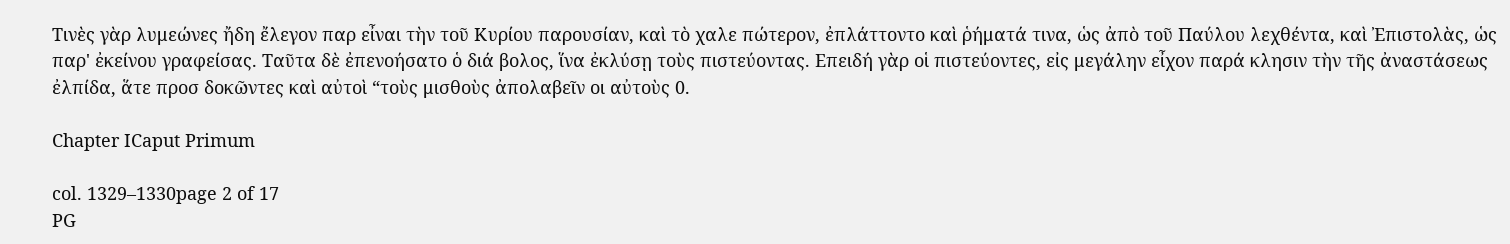Τινὲς γὰρ λυμεώνες ἤδη ἔλεγον παρ εἶναι τὴν τοῦ Κυρίου παρουσίαν, καὶ τὸ χαλε πώτερον, ἐπλάττοντο καὶ ῥήματά τινα, ὡς ἀπὸ τοῦ Παύλου λεχθέντα, καὶ Ἐπιστολὰς, ὡς παρ' ἐκείνου γραφείσας. Ταῦτα δὲ ἐπενοήσατο ὁ διά βολος, ἵνα ἐκλύσῃ τοὺς πιστεύοντας. Επειδή γὰρ οἱ πιστεύοντες, εἰς μεγάλην εἶχον παρά κλησιν τὴν τῆς ἀναστάσεως ἐλπίδα, ἅτε προσ δοκῶντες καὶ αὐτοὶ “τοὺς μισθοὺς ἀπολαβεῖν οι αὐτοὺς 0.

Chapter ICaput Primum

col. 1329–1330page 2 of 17
PG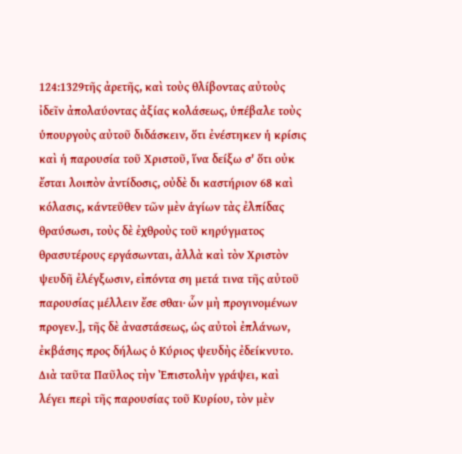124:1329τῆς ἀρετῆς, καὶ τοὺς θλίβοντας αὐτοὺς ἰδεῖν ἀπολαύοντας ἀξίας κολάσεως, ὑπέβαλε τοὺς ὑπουργοὺς αὐτοῦ διδάσκειν, ὅτι ἐνέστηκεν ἡ κρίσις καὶ ἡ παρουσία τοῦ Χριστοῦ, ἵνα δείξω σ' ὅτι οὐκ ἔσται λοιπὸν ἀντίδοσις, οὐδὲ δι καστήριον 68 καὶ κόλασις, κάντεῦθεν τῶν μὲν ἁγίων τὰς ἐλπίδας θραύσωσι, τοὺς δὲ ἐχθροὺς τοῦ κηρύγματος θρασυτέρους εργάσωνται, ἀλλὰ καὶ τὸν Χριστὸν ψευδῆ ἐλέγξωσιν, εἰπόντα ση μετά τινα τῆς αὐτοῦ παρουσίας μέλλειν ἔσε σθαι· ὧν μὴ προγινομένων προγεν.], τῆς δὲ ἀναστάσεως, ὡς αὐτοὶ ἐπλάνων, ἐκβάσης προς δήλως ὁ Κύριος ψευδὴς ἐδείκνυτο. Διὰ ταῦτα Παῦλος τὴν Ἐπιστολὴν γράψει, καὶ λέγει περὶ τῆς παρουσίας τοῦ Κυρίου, τὸν μὲν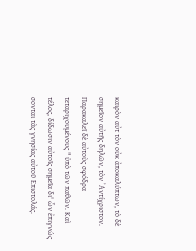καιρὸν αὐτ τὸν οὐκ ἀποκαλύπτων, τὸ δὲ σημεῖον αὐτῆς δηλῶν, τὸν ᾿Αντίχριστον. Παρακαλεῖ δὲ αὐτοὺς σφόδρα τεταριχουμένους " ὑπὸ τῶν παθῶν. Καὶ τέλος, δίδωσιν αὐτοῖς σημεῖα δι' ὧν ἐπιγνώς σονται τὰς γνησίας αὐτοῦ Επιστολάς.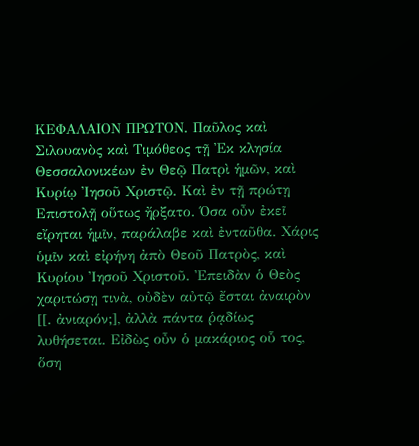ΚΕΦΑΛΑΙΟΝ ΠΡΩΤΟΝ. Παῦλος καὶ Σιλουανὸς καὶ Τιμόθεος τῇ Ἐκ κλησία Θεσσαλονικέων ἐν Θεῷ Πατρὶ ἡμῶν, καὶ Κυρίῳ Ἰησοῦ Χριστῷ. Καὶ ἐν τῇ πρώτῃ Επιστολῇ οὕτως ἤρξατο. Όσα οὖν ἐκεῖ εἴρηται ἡμῖν, παράλαβε καὶ ἐνταῦθα. Χάρις ὑμῖν καὶ εἰρήνη ἀπὸ Θεοῦ Πατρὸς, καὶ Κυρίου Ἰησοῦ Χριστοῦ. Ἐπειδὰν ὁ Θεὸς χαριτώσῃ τινὰ, οὐδὲν αὐτῷ ἔσται ἀναιρὸν [[. ἀνιαρόν;], ἀλλὰ πάντα ῥᾳδίως λυθήσεται. Εἰδὼς οὖν ὁ μακάριος οὗ τος, ὅση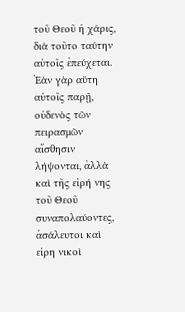τοῦ Θεοῦ ἡ χάρις, διὰ τοῦτο ταύτην αὐτοῖς ἐπεύχεται. Ἐὰν γὰρ αὕτη αὐτοῖς παρῇ, οὐδενὸς τῶν πειρασμῶν αἴσθησιν λήψονται, ἀλλὰ καὶ τῆς εἰρή νης τοῦ Θεοῦ συναπολαύοντες, ἀσάλευτοι καὶ εἰρη νικοὶ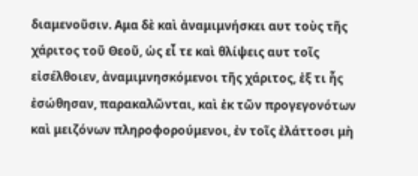διαμενοῦσιν. Αμα δὲ καὶ ἀναμιμνήσκει αυτ τοὺς τῆς χάριτος τοῦ Θεοῦ, ὡς εἶ τε καὶ θλίψεις αυτ τοῖς εἰσέλθοιεν, ἀναμιμνησκόμενοι τῆς χάριτος, ἐξ τι ἧς ἐσώθησαν, παρακαλῶνται, καὶ ἐκ τῶν προγεγονότων καὶ μειζόνων πληροφορούμενοι, ἐν τοῖς ἐλάττοσι μὴ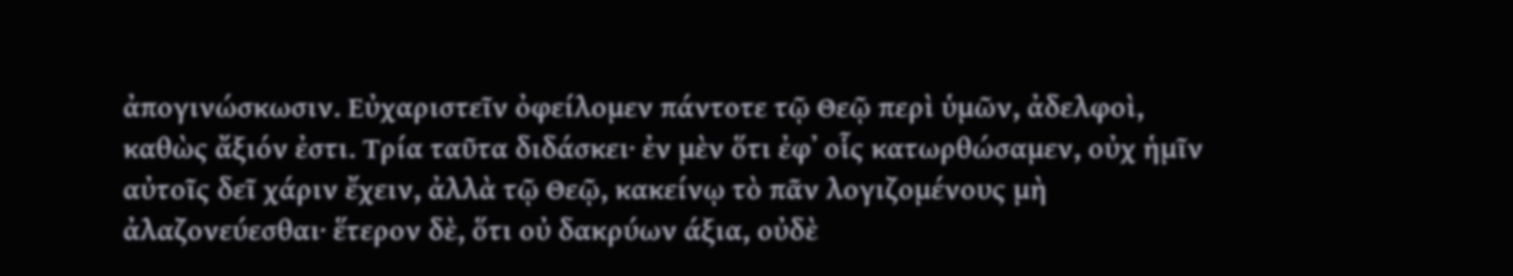ἀπογινώσκωσιν. Εὐχαριστεῖν ὀφείλομεν πάντοτε τῷ Θεῷ περὶ ὑμῶν, ἀδελφοὶ, καθὼς ἄξιόν ἐστι. Τρία ταῦτα διδάσκει· ἐν μὲν ὅτι ἐφ᾽ οἷς κατωρθώσαμεν, οὐχ ἡμῖν αὐτοῖς δεῖ χάριν ἔχειν, ἀλλὰ τῷ Θεῷ, κακείνῳ τὸ πᾶν λογιζομένους μὴ ἀλαζονεύεσθαι· ἕτερον δὲ, ὅτι οὐ δακρύων άξια, οὐδὲ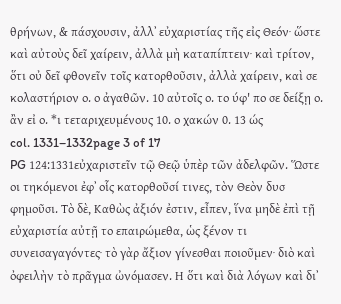θρήνων, & πάσχουσιν, ἀλλ᾽ εὐχαριστίας τῆς εἰς Θεόν· ὥστε καὶ αὐτοὺς δεῖ χαίρειν, ἀλλὰ μὴ καταπίπτειν· καὶ τρίτον, ὅτι οὐ δεῖ φθονεῖν τοῖς κατορθοῦσιν, ἀλλὰ χαίρειν, καὶ σε κολαστήριον ο. ο ἀγαθῶν. 10 αὐτοῖς ο. το ύφ' πο σε δείξῃ ο. ἂν εἰ ο. *ι τεταριχευμένους 10. ο χακών 0. 13 ώς
col. 1331–1332page 3 of 17
PG 124:1331εὐχαριστεῖν τῷ Θεῷ ὑπὲρ τῶν ἀδελφῶν. Ὥστε οι τηκόμενοι ἐφ᾽ οἷς κατορθοῦσί τινες, τὸν Θεὸν δυσ φημοῦσι. Τὸ δὲ, Καθὼς ἀξιόν ἐστιν, εἶπεν, ἵνα μηδὲ ἐπὶ τῇ εὐχαριστία αὐτῇ το επαιρώμεθα, ὡς ξένον τι συνεισαγαγόντες· τὸ γὰρ ἄξιον γίνεσθαι ποιοῦμεν· διὸ καὶ ὀφειλὴν τὸ πρᾶγμα ὠνόμασεν. Η ὅτι καὶ διὰ λόγων καὶ δι᾿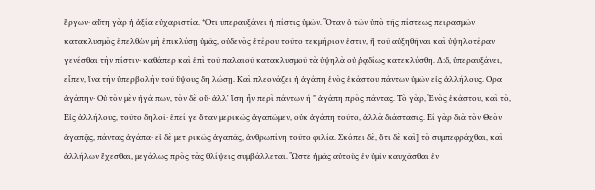ἔργων· αὕτη γὰρ ἡ ἀξία εὐχαριστία. *Οτι υπεραυξάνει ἡ πίστις ὑμῶν. Ὅταν ὁ τῶν ὑπὸ τῆς πίστεως πειρασμῶν κατακλυσμὸς ἐπελθὼν μὴ ἐπικλύσῃ ὑμᾶς, οὐδενὸς ἑτέρου τοῦτο τεκμήριον ἐστιν, ἢ τοῦ αὐξηθῆναι καὶ ὑψηλοτέραν γενέσθαι τὴν πίστιν· καθάπερ καὶ ἐπὶ τοῦ παλαιοῦ κατακλυσμοῦ τὰ ὑψηλὰ οὐ ῥᾳδίως κατεκλύσθη. Δ:δ, ὑπεραυξάνει, εἶπεν, ἵνα τὴν ὑπερβολὴν τοῦ ὕψους δη λώσῃ. Καὶ πλεονάζει ἡ ἀγάπη ἑνὸς ἑκάστου πάντων ὑμῶν εἰς ἀλλήλους. Ορα ἀγάπην· Οὐ τὸν μὲν ἠγά πων, τὸν δὲ οὔ· ἀλλ᾽ ἴση ἦν περὶ πάντων ή " ἀγάπη πρὸς πάντας. Τὸ γὰρ, Ἑνὸς ἑκάστου, καὶ τὸ, Εἰς ἀλλήλους, τοῦτο δηλοῖ· ἐπεί γε ὅταν μερικῶς ἀγαπῶμεν, οὐκ ἀγάπη τοῦτο, ἀλλὰ διάστασις. Εί γὰρ διὰ τὸν Θεὸν ἀγαπᾷς, πάντας ἀγάπα· εἰ δὲ μετ ρικῶς ἀγαπᾶς, ἀνθρωπίνη τοῦτο φιλία. Σκόπει δὲ, ὅτι δὲ καὶ] τὸ συμπεφράχθαι, καὶ ἀλλήλων ἔχεσθαι, μεγάλως πρὸς τὰς θλίψεις συμβάλλεται. Ὥστε ἡμᾶς αὐτοὺς ἐν ὑμῖν καυχᾶσθαι ἐν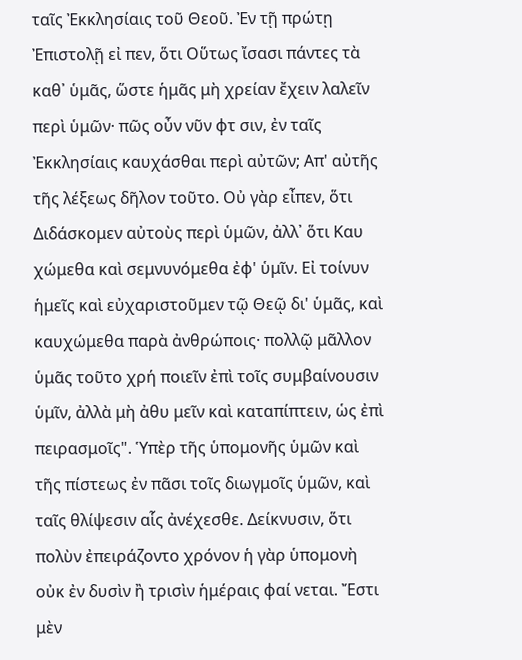ταῖς Ἐκκλησίαις τοῦ Θεοῦ. Ἐν τῇ πρώτῃ Ἐπιστολῇ εἰ πεν, ὅτι Οὕτως ἴσασι πάντες τὰ καθ᾽ ὑμᾶς, ὥστε ἡμᾶς μὴ χρείαν ἔχειν λαλεῖν περὶ ὑμῶν· πῶς οὖν νῦν φτ σιν, ἐν ταῖς Ἐκκλησίαις καυχάσθαι περὶ αὐτῶν; Απ' αὐτῆς τῆς λέξεως δῆλον τοῦτο. Οὐ γὰρ εἶπεν, ὅτι Διδάσκομεν αὐτοὺς περὶ ὑμῶν, ἀλλ᾿ ὅτι Καυ χώμεθα καὶ σεμνυνόμεθα ἐφ' ὑμῖν. Εἰ τοίνυν ἡμεῖς καὶ εὐχαριστοῦμεν τῷ Θεῷ δι' ὑμᾶς, καὶ καυχώμεθα παρὰ ἀνθρώποις· πολλῷ μᾶλλον ὑμᾶς τοῦτο χρή ποιεῖν ἐπὶ τοῖς συμβαίνουσιν ὑμῖν, ἀλλὰ μὴ ἀθυ μεῖν καὶ καταπίπτειν, ὡς ἐπὶ πειρασμοῖς". Ὑπὲρ τῆς ὑπομονῆς ὑμῶν καὶ τῆς πίστεως ἐν πᾶσι τοῖς διωγμοῖς ὑμῶν, καὶ ταῖς θλίψεσιν αἷς ἀνέχεσθε. Δείκνυσιν, ὅτι πολὺν ἐπειράζοντο χρόνον ἡ γὰρ ὑπομονὴ οὐκ ἐν δυσὶν ἢ τρισὶν ἡμέραις φαί νεται. Ἔστι μὲν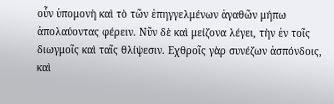οὖν ὑπομονὴ καὶ τὸ τῶν ἐπηγγελμένων ἀγαθῶν μήπω ἀπολαύοντας φέρειν. Νῦν δὲ καὶ μείζονα λέγει, τὴν ἐν τοῖς διωγμοῖς καὶ ταῖς θλίψεσιν. Εχθροῖς γὰρ συνέζων ἀσπόνδοις, καὶ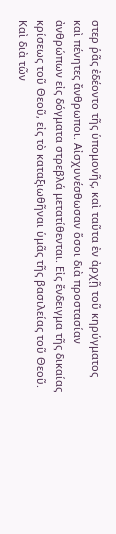στερ ῥᾶς ἐδέοντο τῆς ὑπομονῆς, καὶ ταῦτα ἐν ἀρχῇ τοῦ κηρύγματος καὶ πένητες ἄνθρωποι. Αἰσχυνέσθωσαν ὅσοι διὰ προστασίαν ἀνθρώπων εἰς δόγματα στρεβλά μετατίθενται. Εἰς ἔνδειγμα τῆς δικαίας κρίσεως τοῦ Θεοῦ, εἰς τὸ καταξιωθῆναι ὑμᾶς τῆς βασιλείας τοῦ Θεοῦ. Καὶ διὰ τῶν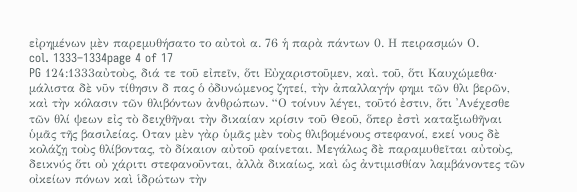εἰρημένων μὲν παρεμυθήσατο το αὐτοὶ α. 76 ἡ παρὰ πάντων 0. Η πειρασμών Ο.
col. 1333–1334page 4 of 17
PG 124:1333αὐτοὺς, διά τε τοῦ εἰπεῖν, ὅτι Εὐχαριστοῦμεν, καὶ. τοῦ, ὅτι Καυχώμεθα· μάλιστα δὲ νῦν τίθησιν δ πας ὁ ὀδυνώμενος ζητεί, τὴν ἀπαλλαγήν φημι τῶν θλι βερῶν, καὶ τὴν κόλασιν τῶν θλιβόντων ἀνθρώπων. “Ο τοίνυν λέγει, τοῦτό ἐστιν, ὅτι ᾿Ανέχεσθε τῶν θλί ψεων εἰς τὸ δειχθῆναι τὴν δικαίαν κρίσιν τοῦ Θεοῦ, ὅπερ ἐστὶ καταξιωθῆναι ὑμᾶς τῆς βασιλείας. Οταν μὲν γὰρ ὑμᾶς μὲν τοὺς θλιβομένους στεφανοί, εκεί νους δὲ κολάζῃ τοὺς θλίβοντας, τὸ δίκαιον αὐτοῦ φαίνεται. Μεγάλως δὲ παραμυθεῖται αὐτοὺς, δεικνύς ὅτι οὐ χάριτι στεφανοῦνται, ἀλλὰ δικαίως, καὶ ὡς ἀντιμισθίαν λαμβάνοντες τῶν οἰκείων πόνων καὶ ἱδρώτων τὴν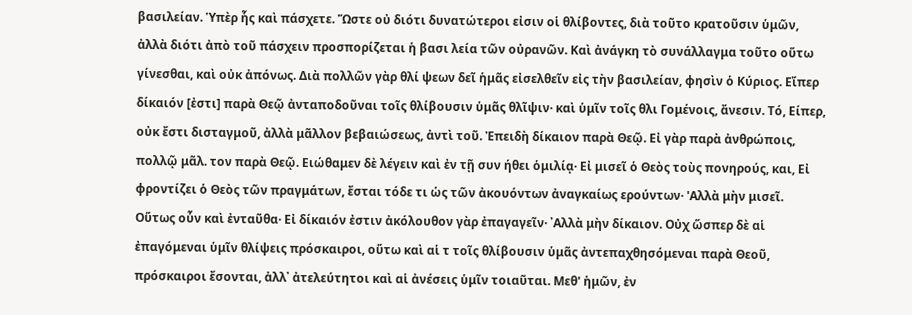βασιλείαν. Ὑπὲρ ἧς καὶ πάσχετε. Ὥστε οὐ διότι δυνατώτεροι εἰσιν οἱ θλίβοντες, διὰ τοῦτο κρατοῦσιν ὑμῶν, ἀλλὰ διότι ἀπὸ τοῦ πάσχειν προσπορίζεται ἡ βασι λεία τῶν οὐρανῶν. Καὶ ἀνάγκη τὸ συνάλλαγμα τοῦτο οὕτω γίνεσθαι, καὶ οὐκ ἀπόνως. Διὰ πολλῶν γὰρ θλί ψεων δεῖ ἡμᾶς εἰσελθεῖν εἰς τὴν βασιλείαν, φησὶν ὁ Κύριος. Εἴπερ δίκαιόν [ἐστι] παρὰ Θεῷ ἀνταποδοῦναι τοῖς θλίβουσιν ὑμᾶς θλῖψιν· καὶ ὑμῖν τοῖς θλι Γομένοις, ἄνεσιν. Τό, Είπερ, οὐκ ἔστι δισταγμοῦ, ἀλλὰ μᾶλλον βεβαιώσεως, ἀντὶ τοῦ. Ἐπειδὴ δίκαιον παρὰ Θεῷ. Εἰ γὰρ παρὰ ἀνθρώποις, πολλῷ μᾶλ. τον παρὰ Θεῷ. Ειώθαμεν δὲ λέγειν καὶ ἐν τῇ συν ήθει ὁμιλίᾳ· Εἰ μισεῖ ὁ Θεὸς τοὺς πονηρούς, και, Εἰ φροντίζει ὁ Θεὸς τῶν πραγμάτων, ἔσται τόδε τι ὡς τῶν ἀκουόντων ἀναγκαίως ερούντων· 'Αλλὰ μὴν μισεῖ. Οὕτως οὖν καὶ ἐνταῦθα· Εἰ δίκαιόν ἐστιν ἀκόλουθον γὰρ ἐπαγαγεῖν· ᾿Αλλὰ μὴν δίκαιον. Οὐχ ὥσπερ δὲ αἱ ἐπαγόμεναι ὑμῖν θλίψεις πρόσκαιροι, οὕτω καὶ αἱ τ τοῖς θλίβουσιν ὑμᾶς ἀντεπαχθησόμεναι παρὰ Θεοῦ, πρόσκαιροι ἔσονται, ἀλλ᾽ ἀτελεύτητοι καὶ αἱ ἀνέσεις ὑμῖν τοιαῦται. Μεθ' ἡμῶν, ἐν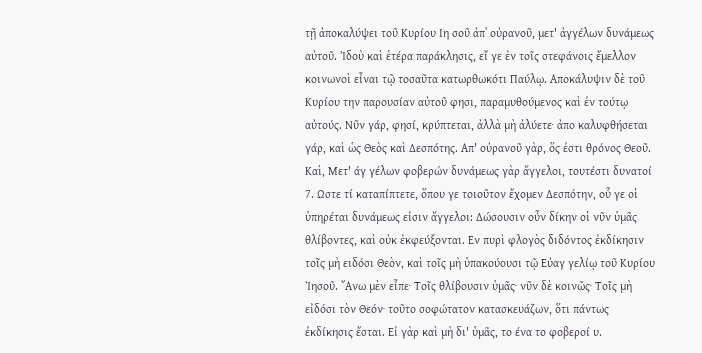τῇ ἀποκαλύψει τοῦ Κυρίου Ιη σοῦ ἀπ᾿ οὐρανοῦ, μετ' ἀγγέλων δυνάμεως αὐτοῦ. Ἰδοὺ καὶ ἑτέρα παράκλησις, εἴ γε ἐν τοῖς στεφάνοις ἔμελλον κοινωνοὶ εἶναι τῷ τοσαῦτα κατωρθωκότι Παύλῳ. Αποκάλυψιν δὲ τοῦ Κυρίου την παρουσίαν αὐτοῦ φησι, παραμυθούμενος καὶ ἐν τούτῳ αὐτούς. Νῦν γάρ, φησί, κρύπτεται, ἀλλὰ μὴ ἀλύετε· ἀπο καλυφθήσεται γάρ, καὶ ὡς Θεὸς καὶ Δεσπότης. Απ' οὐρανοῦ γὰρ, ὅς ἐστι θρόνος Θεοῦ. Καὶ, Μετ' άγ γέλων φοβερών δυνάμεως γὰρ ἄγγελοι, τουτέστι δυνατοί 7. Ωστε τί καταπίπτετε, ὅπου γε τοιοῦτον ἔχομεν Δεσπότην, οὗ γε οἱ ὑπηρέται δυνάμεως εἰσιν ἄγγελοι: Δώσουσιν οὖν δίκην οἱ νῦν ὑμᾶς θλίβοντες, καὶ οὐκ ἐκφεύξονται. Εν πυρὶ φλογὸς διδόντος ἐκδίκησιν τοῖς μὴ ειδόσι Θεὸν, καὶ τοῖς μὴ ὑπακούουσι τῷ Εὐαγ γελίῳ τοῦ Κυρίου Ἰησοῦ. ῎Ανω μὲν εἶπε· Τοῖς θλίβουσιν ὑμᾶς· νῦν δὲ κοινῶς· Τοῖς μὴ εἰδόσι τὸν Θεόν· τοῦτο σοφώτατον κατασκευάζων, ὅτι πάντως ἐκδίκησις ἔσται. Εἰ γὰρ καὶ μὴ δι' ὑμᾶς, το ένα το φοβεροί υ.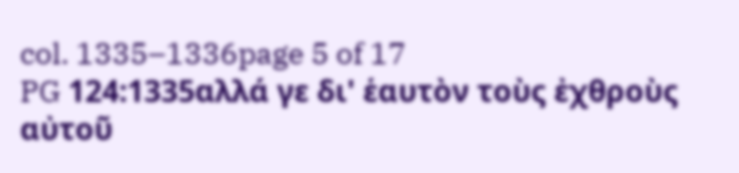col. 1335–1336page 5 of 17
PG 124:1335αλλά γε δι' ἑαυτὸν τοὺς ἐχθροὺς αὐτοῦ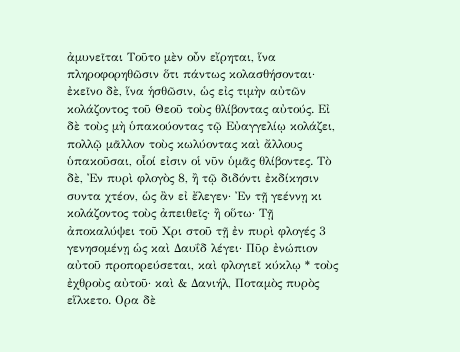ἀμυνεῖται Τοῦτο μὲν οὖν εἴρηται, ἵνα πληροφορηθῶσιν ὅτι πάντως κολασθήσονται· ἐκεῖνο δὲ, ἵνα ἡσθῶσιν, ὡς εἰς τιμὴν αὐτῶν κολάζοντος τοῦ Θεοῦ τοὺς θλίβοντας αὐτούς. Εἰ δὲ τοὺς μὴ ὑπακούοντας τῷ Εὐαγγελίῳ κολάζει, πολλῷ μᾶλλον τοὺς κωλύοντας καὶ ἄλλους ὑπακοῦσαι, οἷοί εἰσιν οἱ νῦν ὑμᾶς θλίβοντες. Τὸ δὲ, Ἐν πυρὶ φλογὸς 8, ἢ τῷ διδόντι ἐκδίκησιν συντα χτέον, ὡς ἂν εἰ ἔλεγεν· Ἐν τῇ γεέννῃ κι κολάζοντος τοὺς ἀπειθεῖς· ἢ οὕτω· Τῇ ἀποκαλύψει τοῦ Χρι στοῦ τῇ ἐν πυρὶ φλογές 3 γενησομένῃ ὡς καὶ Δαυΐδ λέγει· Πῦρ ἐνώπιον αὐτοῦ προπορεύσεται, καὶ φλογιεῖ κύκλῳ * τοὺς ἐχθροὺς αὐτοῦ· καὶ & Δανιήλ, Ποταμὸς πυρὸς εἵλκετο. Ορα δὲ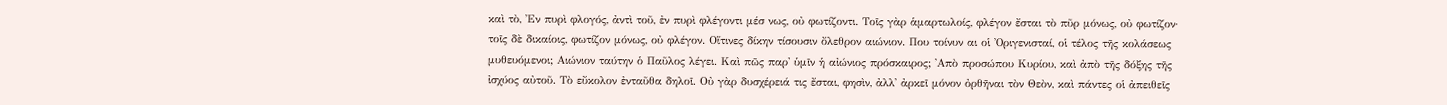καὶ τὸ, Ἐν πυρὶ φλογός, ἀντὶ τοῦ, ἐν πυρὶ φλέγοντι μέσ νως, οὐ φωτίζοντι. Τοῖς γὰρ ἁμαρτωλοίς, φλέγον ἔσται τὸ πῦρ μόνως, οὐ φωτίζον· τοῖς δὲ δικαίοις, φωτίζον μόνως, οὐ φλέγον. Οἵτινες δίκην τίσουσιν ὄλεθρον αιώνιον. Που τοίνυν αι οἱ Ὀριγενισταί, οἱ τέλος τῆς κολάσεως μυθευόμενοι; Αιώνιον ταύτην ὁ Παῦλος λέγει. Καὶ πῶς παρ' ὑμῖν ἡ αἰώνιος πρόσκαιρος; ᾿Απὸ προσώπου Κυρίου, καὶ ἀπὸ τῆς δόξης τῆς ἰσχύος αὐτοῦ. Τὸ εὔκολον ἐνταῦθα δηλοῖ. Οὐ γὰρ δυσχέρειά τις ἔσται, φησὶν, ἀλλ᾽ ἀρκεῖ μόνον ὀρθῆναι τὸν Θεὸν, καὶ πάντες οἱ ἀπειθεῖς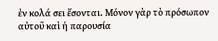ἐν κολά σει ἔσονται. Μόνον γὰρ τὸ πρόσωπον αὐτοῦ καὶ ἡ παρουσία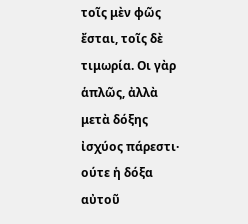τοῖς μὲν φῶς ἔσται, τοῖς δὲ τιμωρία. Οι γὰρ ἁπλῶς, ἀλλὰ μετὰ δόξης ἰσχύος πάρεστι· ούτε ἡ δόξα αὐτοῦ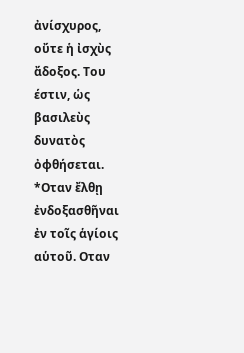ἀνίσχυρος, οὔτε ἡ ἰσχὺς ἄδοξος. Του έστιν, ὡς βασιλεὺς δυνατὸς ὀφθήσεται. *Οταν ἔλθῃ ἐνδοξασθῆναι ἐν τοῖς ἁγίοις αὑτοῦ. Οταν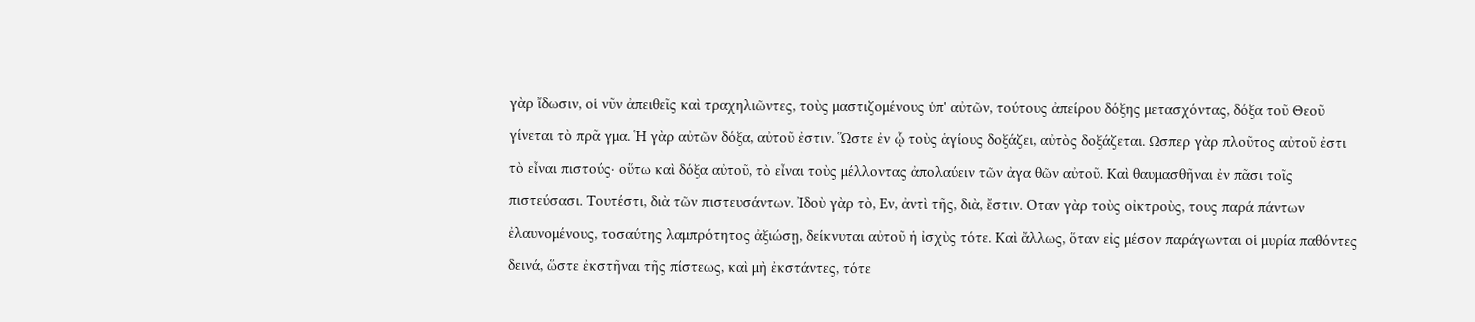γὰρ ἴδωσιν, οἱ νῦν ἀπειθεῖς καὶ τραχηλιῶντες, τοὺς μαστιζομένους ὑπ' αὐτῶν, τούτους ἀπείρου δόξης μετασχόντας, δόξα τοῦ Θεοῦ γίνεται τὸ πρᾶ γμα. Ἡ γὰρ αὐτῶν δόξα, αὐτοῦ ἐστιν. Ὥστε ἐν ᾧ τοὺς ἁγίους δοξάζει, αὐτὸς δοξάζεται. Ωσπερ γὰρ πλοῦτος αὐτοῦ ἐστι τὸ εἶναι πιστούς· οὕτω καὶ δόξα αὐτοῦ, τὸ εἶναι τοὺς μέλλοντας ἀπολαύειν τῶν ἀγα θῶν αὐτοῦ. Καὶ θαυμασθῆναι ἐν πᾶσι τοῖς πιστεύσασι. Τουτέστι, διὰ τῶν πιστευσάντων. Ἰδοὺ γὰρ τὸ, Εν, ἀντὶ τῆς, διὰ, ἔστιν. Οταν γὰρ τοὺς οἰκτροὺς, τους παρά πάντων ἐλαυνομένους, τοσαύτης λαμπρότητος ἀξιώσῃ, δείκνυται αὐτοῦ ἡ ἰσχὺς τότε. Καὶ ἄλλως, ὅταν εἰς μέσον παράγωνται οἱ μυρία παθόντες δεινά, ὥστε ἐκστῆναι τῆς πίστεως, καὶ μὴ ἐκστάντες, τότε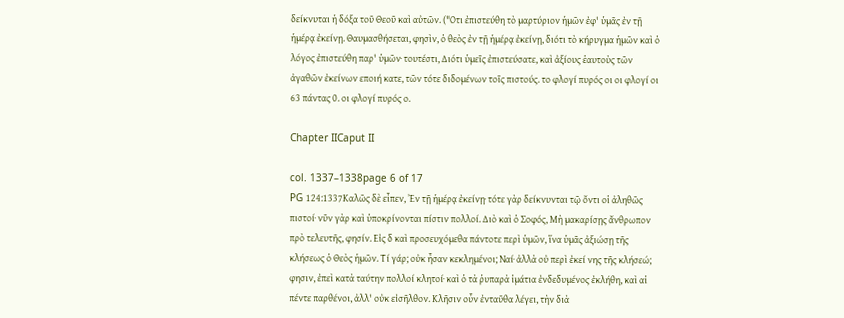δείκνυται ἡ δόξα τοῦ Θεοῦ καὶ αὐτῶν. ("Οτι ἐπιστεύθη τὸ μαρτύριον ἡμῶν ἐφ' ὑμᾶς ἐν τῇ ἡμέρᾳ ἐκείνῃ. Θαυμασθήσεται, φησὶν, ὁ θεὸς ἐν τῇ ἡμέρᾳ ἐκείνῃ, διότι τὸ κήρυγμα ἡμῶν καὶ ὁ λόγος ἐπιστεύθη παρ' ὑμῶν· τουτέστι, Διότι ὑμεῖς ἐπιστεύσατε, καὶ ἀξίους ἑαυτοὺς τῶν ἀγαθῶν ἐκείνων εποιή κατε, τῶν τότε διδομένων τοῖς πιστούς. το φλογί πυρός οι οι φλογί οι 63 πάντας 0. οι φλογί πυρός ο.

Chapter IICaput II

col. 1337–1338page 6 of 17
PG 124:1337Καλῶς δὲ εἶπεν, Ἐν τῇ ἡμέρᾳ ἐκείνῃ· τότε γὰρ δείκνυνται τῷ ὄντι οἱ ἀληθῶς πιστοί· νῦν γὰρ καὶ ὑποκρίνονται πίστιν πολλοί. Διὸ καὶ ὁ Σοφός, Μὴ μακαρίσῃς ἄνθρωπον πρὸ τελευτῆς, φησίν. Εἰς δ καὶ προσευχόμεθα πάντοτε περὶ ὑμῶν, ἵνα ὑμᾶς ἀξιώσῃ τῆς κλήσεως ὁ Θεὸς ἡμῶν. Τί γάρ; οὐκ ἦσαν κεκλημένοι; Ναί· ἀλλὰ οὐ περὶ ἐκεί νης τῆς κλήσεώ; φησιν, ἐπεὶ κατὰ ταύτην πολλοί κλητοί· καὶ ὁ τὰ ῥυπαρὰ ἱμάτια ἐνδεδυμένος ἐκλήθη, καὶ αἱ πέντε παρθένοι, ἀλλ' οὐκ εἰσῆλθον. Κλῆσιν οὖν ἐνταῦθα λέγει, τὴν διὰ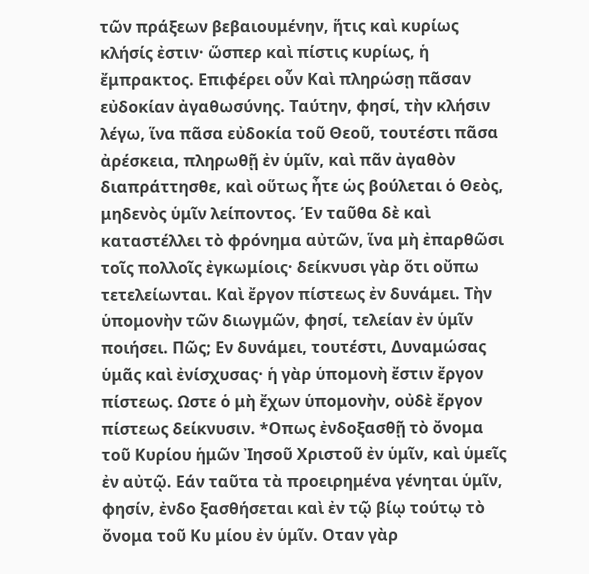τῶν πράξεων βεβαιουμένην, ἥτις καὶ κυρίως κλήσίς ἐστιν· ὥσπερ καὶ πίστις κυρίως, ἡ ἔμπρακτος. Επιφέρει οὖν Καὶ πληρώσῃ πᾶσαν εὐδοκίαν ἀγαθωσύνης. Ταύτην, φησί, τὴν κλήσιν λέγω, ἵνα πᾶσα εὐδοκία τοῦ Θεοῦ, τουτέστι πᾶσα ἀρέσκεια, πληρωθῇ ἐν ὑμῖν, καὶ πᾶν ἀγαθὸν διαπράττησθε, καὶ οὕτως ἦτε ὡς βούλεται ὁ Θεὸς, μηδενὸς ὑμῖν λείποντος. Έν ταῦθα δὲ καὶ καταστέλλει τὸ φρόνημα αὐτῶν, ἵνα μὴ ἐπαρθῶσι τοῖς πολλοῖς ἐγκωμίοις· δείκνυσι γὰρ ὅτι οὔπω τετελείωνται. Καὶ ἔργον πίστεως ἐν δυνάμει. Τὴν ὑπομονὴν τῶν διωγμῶν, φησί, τελείαν ἐν ὑμῖν ποιήσει. Πῶς; Εν δυνάμει, τουτέστι, Δυναμώσας ὑμᾶς καὶ ἐνίσχυσας· ἡ γὰρ ὑπομονὴ ἔστιν ἔργον πίστεως. Ωστε ὁ μὴ ἔχων ὑπομονὴν, οὐδὲ ἔργον πίστεως δείκνυσιν. *Οπως ἐνδοξασθῇ τὸ ὄνομα τοῦ Κυρίου ἡμῶν Ἰησοῦ Χριστοῦ ἐν ὑμῖν, καὶ ὑμεῖς ἐν αὐτῷ. Εάν ταῦτα τὰ προειρημένα γένηται ὑμῖν, φησίν, ἐνδο ξασθήσεται καὶ ἐν τῷ βίῳ τούτῳ τὸ ὄνομα τοῦ Κυ μίου ἐν ὑμῖν. Οταν γὰρ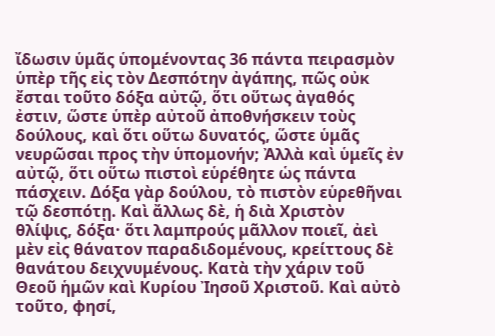ἴδωσιν ὑμᾶς ὑπομένοντας 36 πάντα πειρασμὸν ὑπὲρ τῆς εἰς τὸν Δεσπότην ἀγάπης, πῶς οὐκ ἔσται τοῦτο δόξα αὐτῷ, ὅτι οὕτως ἀγαθός ἐστιν, ὥστε ὑπὲρ αὐτοῦ ἀποθνήσκειν τοὺς δούλους, καὶ ὅτι οὕτω δυνατός, ὥστε ὑμᾶς νευρῶσαι προς τὴν ὑπομονήν; Ἀλλὰ καὶ ὑμεῖς ἐν αὐτῷ, ὅτι οὕτω πιστοὶ εὑρέθητε ὡς πάντα πάσχειν. Δόξα γὰρ δούλου, τὸ πιστὸν εὑρεθῆναι τῷ δεσπότῃ. Καὶ ἄλλως δὲ, ἡ διὰ Χριστὸν θλίψις, δόξα· ὅτι λαμπρούς μᾶλλον ποιεῖ, ἀεὶ μὲν εἰς θάνατον παραδιδομένους, κρείττους δὲ θανάτου δειχνυμένους. Κατὰ τὴν χάριν τοῦ Θεοῦ ἡμῶν καὶ Κυρίου Ἰησοῦ Χριστοῦ. Καὶ αὐτὸ τοῦτο, φησί,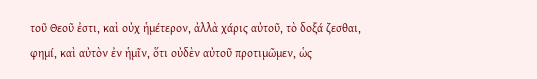τοῦ Θεοῦ ἐστι, καὶ οὐχ ἡμέτερον, ἀλλὰ χάρις αὐτοῦ, τὸ δοξά ζεσθαι, φημί, καὶ αὐτὸν ἐν ἡμῖν, ὅτι οὐδὲν αὐτοῦ προτιμῶμεν, ὡς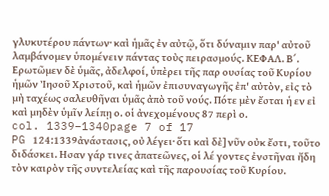γλυκυτέρου πάντων· καὶ ἡμᾶς ἐν αὐτῷ, ὅτι δύναμιν παρ' αὐτοῦ λαμβάνομεν ὑπομένειν πάντας τοὺς πειρασμούς. ΚΕΦΑΛ. Β΄. Ερωτῶμεν δὲ ὑμᾶς, ἀδελφοί, ὑπὲρει τῆς παρ ουσίας τοῦ Κυρίου ἡμῶν Ἰησοῦ Χριστοῦ, καὶ ἡμῶν ἐπισυναγωγῆς ἐπ' αὐτὸν, εἰς τὸ μὴ ταχέως σαλευθῆναι ὑμᾶς ἀπὸ τοῦ νούς. Πότε μὲν ἔσται ἡ εν εἰ καὶ μηδὲν ὑμῖν λείπῃ ο. οἱ ἀνεχομένους 87 περὶ ο.
col. 1339–1340page 7 of 17
PG 124:1339ἀνάστασις, οὐ λέγει· ὅτι καὶ δὲ] νῦν οὐκ ἔστι, τοῦτο διδάσκει. Ησαν γάρ τινες ἀπατεῶνες, οἱ λέ γοντες ἐνστῆναι ἤδη τὸν καιρὸν τῆς συντελείας καὶ τῆς παρουσίας τοῦ Κυρίου.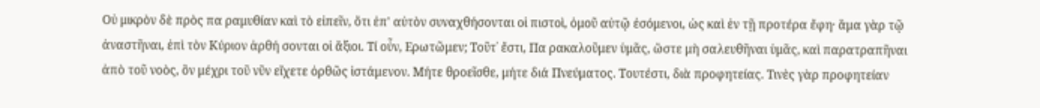Οὐ μικρὸν δὲ πρὸς πα ραμυθίαν καὶ τὸ εἰπεῖν, ὅτι ἐπ' αὐτὸν συναχθήσονται οἱ πιστοὶ, ὁμοῦ αὐτῷ ἐσόμενοι, ὡς καὶ ἐν τῇ προτέρα ἔφη· ἅμα γὰρ τῷ ἀναστῆναι, ἐπὶ τὸν Κύριον ἀρθή σονται οἱ ἄξιοι. Τί οὖν, Ερωτῶμεν; Τοῦτ᾽ ἔστι, Πα ρακαλοῦμεν ὑμᾶς, ὥστε μὴ σαλευθῆναι ὑμᾶς, καὶ παρατραπῆναι ἀπὸ τοῦ νοὸς, ὃν μέχρι τοῦ νῦν εἴχετε ὀρθῶς ἱστάμενον. Μήτε θροεῖσθε, μήτε διά Πνεύματος. Τουτέστι, διὰ προφητείας. Τινὲς γὰρ προφητείαν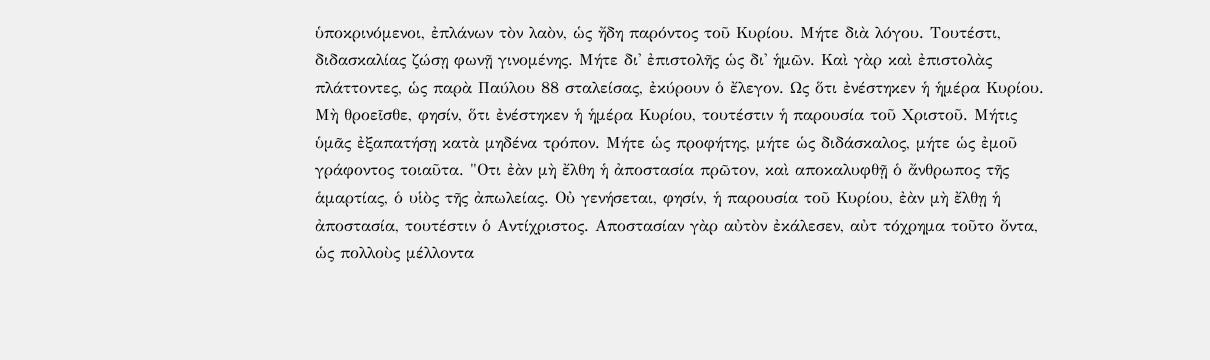ὑποκρινόμενοι, ἐπλάνων τὸν λαὸν, ὡς ἤδη παρόντος τοῦ Κυρίου. Μήτε διὰ λόγου. Τουτέστι, διδασκαλίας ζώσῃ φωνῇ γινομένης. Μήτε δι' ἐπιστολῆς ὡς δι' ἡμῶν. Καὶ γὰρ καὶ ἐπιστολὰς πλάττοντες, ὡς παρὰ Παύλου 88 σταλείσας, ἐκύρουν ὁ ἔλεγον. Ως ὅτι ἐνέστηκεν ἡ ἡμέρα Κυρίου. Μὴ θροεῖσθε, φησίν, ὅτι ἐνέστηκεν ἡ ἡμέρα Κυρίου, τουτέστιν ἡ παρουσία τοῦ Χριστοῦ. Μήτις ὑμᾶς ἐξαπατήσῃ κατὰ μηδένα τρόπον. Μήτε ὡς προφήτης, μήτε ὡς διδάσκαλος, μήτε ὡς ἐμοῦ γράφοντος τοιαῦτα. "Οτι ἐὰν μὴ ἔλθη ἡ ἀποστασία πρῶτον, καὶ αποκαλυφθῇ ὁ ἄνθρωπος τῆς ἁμαρτίας, ὁ υἱὸς τῆς ἀπωλείας. Οὐ γενήσεται, φησίν, ἡ παρουσία τοῦ Κυρίου, ἐὰν μὴ ἔλθῃ ἡ ἀποστασία, τουτέστιν ὁ Αντίχριστος. Αποστασίαν γὰρ αὐτὸν ἐκάλεσεν, αὐτ τόχρημα τοῦτο ὄντα, ὡς πολλοὺς μέλλοντα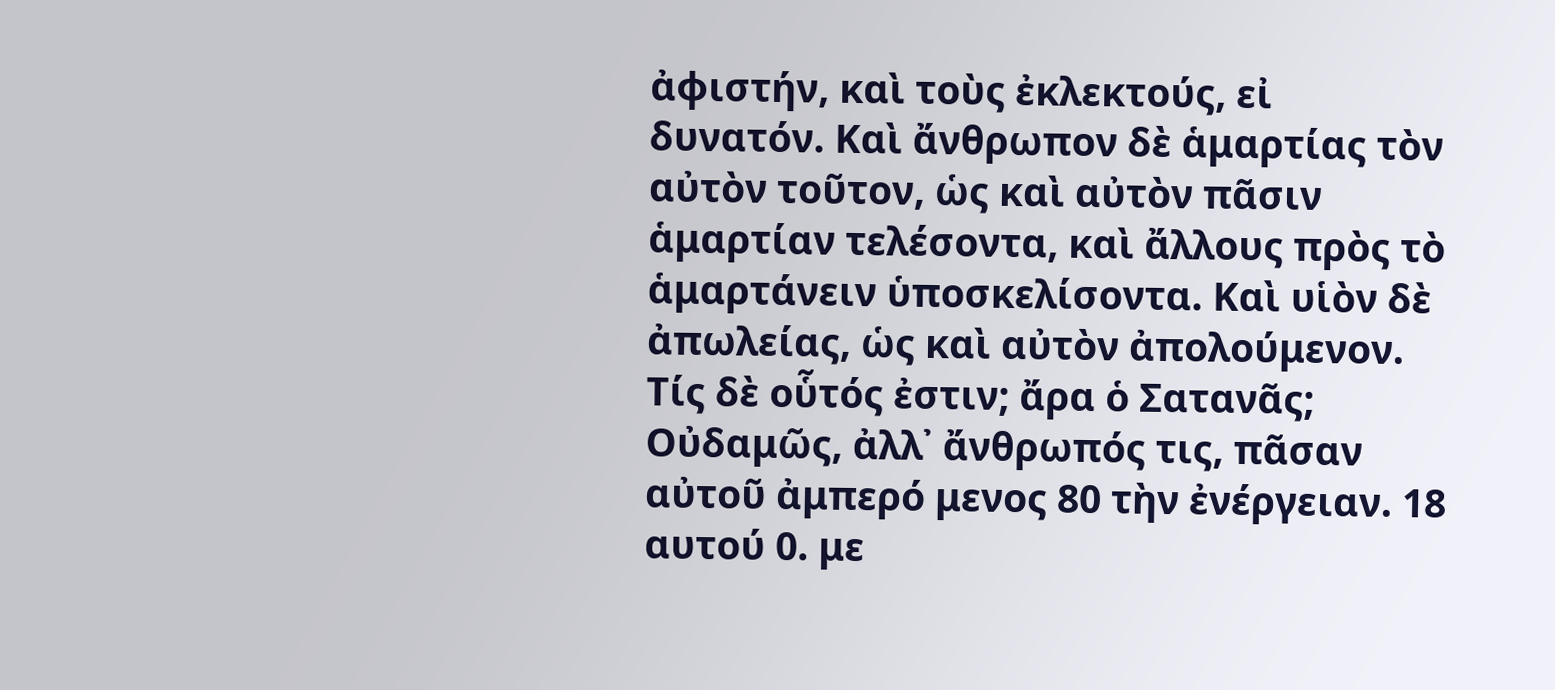ἀφιστήν, καὶ τοὺς ἐκλεκτούς, εἰ δυνατόν. Καὶ ἄνθρωπον δὲ ἁμαρτίας τὸν αὐτὸν τοῦτον, ὡς καὶ αὐτὸν πᾶσιν ἁμαρτίαν τελέσοντα, καὶ ἄλλους πρὸς τὸ ἁμαρτάνειν ὑποσκελίσοντα. Καὶ υἱὸν δὲ ἀπωλείας, ὡς καὶ αὐτὸν ἀπολούμενον. Τίς δὲ οὗτός ἐστιν; ἄρα ὁ Σατανᾶς; Οὐδαμῶς, ἀλλ᾽ ἄνθρωπός τις, πᾶσαν αὐτοῦ ἀμπερό μενος 80 τὴν ἐνέργειαν. 18 αυτού 0. με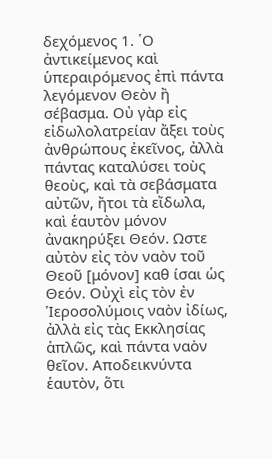δεχόμενος 1. ῾Ο ἀντικείμενος καὶ ὑπεραιρόμενος ἐπὶ πάντα λεγόμενον Θεὸν ἢ σέβασμα. Οὐ γὰρ εἰς εἰδωλολατρείαν ἄξει τοὺς ἀνθρώπους ἐκεῖνος, ἀλλὰ πάντας καταλύσει τοὺς θεοὺς, καὶ τὰ σεβάσματα αὐτῶν, ἤτοι τὰ εἴδωλα, καὶ ἑαυτὸν μόνον ἀνακηρύξει Θεόν. Ωστε αὐτὸν εἰς τὸν ναὸν τοῦ Θεοῦ [μόνον] καθ ίσαι ὡς Θεόν. Οὐχὶ εἰς τὸν ἐν Ἱεροσολύμοις ναὸν ἰδίως, ἀλλὰ εἰς τὰς Εκκλησίας ἁπλῶς, καὶ πάντα ναὸν θεῖον. Αποδεικνύντα ἑαυτὸν, ὅτι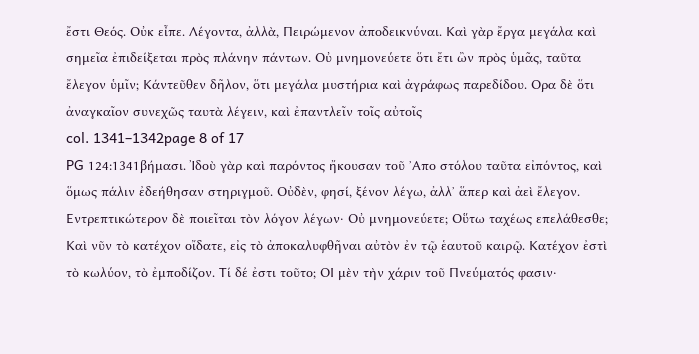ἔστι Θεός. Οὐκ εἶπε. Λέγοντα, ἀλλὰ, Πειρώμενον ἀποδεικνύναι. Καὶ γὰρ ἔργα μεγάλα καὶ σημεῖα ἐπιδείξεται πρὸς πλάνην πάντων. Οὐ μνημονεύετε ὅτι ἔτι ὢν πρὸς ὑμᾶς, ταῦτα ἔλεγον ὑμῖν; Κάντεῦθεν δῆλον, ὅτι μεγάλα μυστήρια καὶ ἀγράφως παρεδίδου. Ορα δὲ ὅτι ἀναγκαῖον συνεχῶς ταυτὰ λέγειν, καὶ ἐπαντλεῖν τοῖς αὐτοῖς
col. 1341–1342page 8 of 17
PG 124:1341βήμασι. Ἰδοὺ γὰρ καὶ παρόντος ἤκουσαν τοῦ ᾿Απο στόλου ταῦτα εἰπόντος, καὶ ὅμως πάλιν ἐδεήθησαν στηριγμοῦ. Οὐδὲν, φησί, ξένον λέγω, ἀλλ᾽ ἅπερ καὶ ἀεὶ ἔλεγον. Εντρεπτικώτερον δὲ ποιεῖται τὸν λόγον λέγων· Οὐ μνημονεύετε; Οὕτω ταχέως επελάθεσθε; Καὶ νῦν τὸ κατέχον οἴδατε, εἰς τὸ ἀποκαλυφθῆναι αὐτὸν ἐν τῷ ἑαυτοῦ καιρῷ. Κατέχον ἐστὶ τὸ κωλύον, τὸ ἐμποδίζον. Τί δέ ἐστι τοῦτο; ΟΙ μὲν τὴν χάριν τοῦ Πνεύματός φασιν·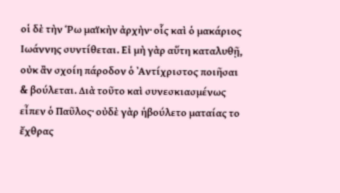οἱ δὲ τὴν Ῥω μαϊκὴν ἀρχὴν· οἷς καὶ ὁ μακάριος Ιωάννης συντίθεται. Εἰ μὴ γὰρ αὕτη καταλυθῇ, οὐκ ἂν σχοίη πάροδον ὁ ᾿Αντίχριστος ποιῆσαι & βούλεται. Διὰ τοῦτο καὶ συνεσκιασμένως εἶπεν ὁ Παῦλος· οὐδὲ γὰρ ἡβούλετο ματαίας το ἔχθρας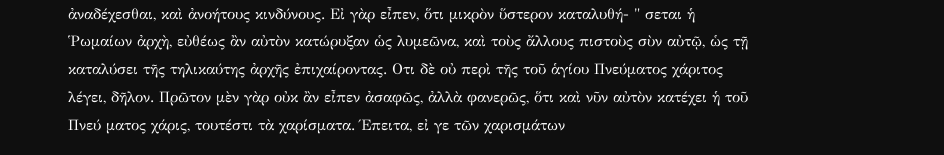ἀναδέχεσθαι, καὶ ἀνοήτους κινδύνους. Εἰ γὰρ εἶπεν, ὅτι μικρὸν ὕστερον καταλυθή- " σεται ἡ Ῥωμαίων ἀρχὴ, εὐθέως ἂν αὐτὸν κατώρυξαν ὡς λυμεῶνα, καὶ τοὺς ἄλλους πιστοὺς σὺν αὐτῷ, ὡς τῇ καταλύσει τῆς τηλικαύτης ἀρχῆς ἐπιχαίροντας. Οτι δὲ οὐ περὶ τῆς τοῦ ἁγίου Πνεύματος χάριτος λέγει, δῆλον. Πρῶτον μὲν γὰρ οὐκ ἂν εἶπεν ἀσαφῶς, ἀλλὰ φανερῶς, ὅτι καὶ νῦν αὐτὸν κατέχει ἡ τοῦ Πνεύ ματος χάρις, τουτέστι τὰ χαρίσματα. Έπειτα, εἰ γε τῶν χαρισμάτων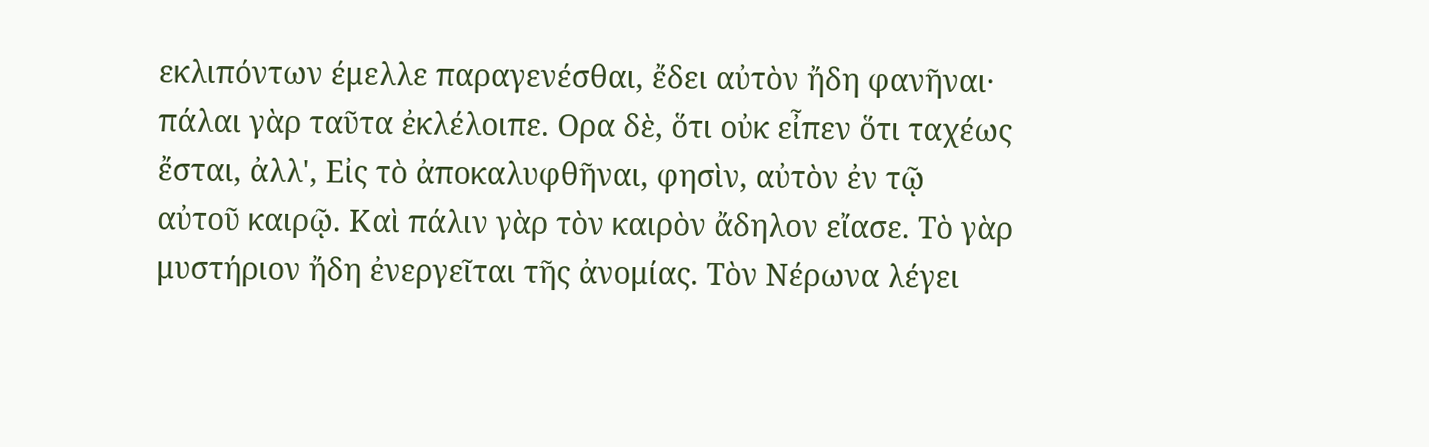εκλιπόντων έμελλε παραγενέσθαι, ἔδει αὐτὸν ἤδη φανῆναι· πάλαι γὰρ ταῦτα ἐκλέλοιπε. Ορα δὲ, ὅτι οὐκ εἶπεν ὅτι ταχέως ἔσται, ἀλλ', Εἰς τὸ ἀποκαλυφθῆναι, φησὶν, αὐτὸν ἐν τῷ αὐτοῦ καιρῷ. Καὶ πάλιν γὰρ τὸν καιρὸν ἄδηλον εἴασε. Τὸ γὰρ μυστήριον ἤδη ἐνεργεῖται τῆς ἀνομίας. Τὸν Νέρωνα λέγει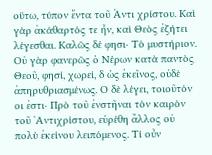οὕτω, τύπον ἔντα τοῦ Ἀντι χρίστου. Καὶ γὰρ ἀκάθαρτός τε ἦν, καὶ Θεὸς ἐζήτει λέγεσθαι. Καλῶς δέ φησι· Τὸ μυστήριον. Οὐ γὰρ φανερῶς ὁ Νέρων κατὰ παντὸς Θεοῦ, φησί, χωρεί, δ ὡς ἐκεῖνος, οὐδὲ ἀπηρυθριασμένως. Ο δὲ λέγει, τοιοῦτόν οι ἐστι· Πρὸ τοῦ ἐνστῆναι τὸν καιρὸν τοῦ ᾿Αντιχρίστου, εὑρέθη ἄλλος οὐ πολὺ ἐκείνου λειπόμενος. Τί οὖν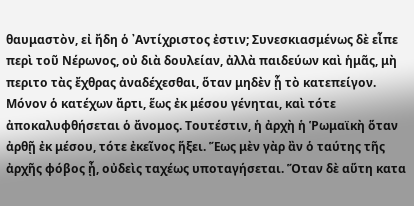θαυμαστὸν, εἰ ἤδη ὁ ᾿Αντίχριστος ἐστιν; Συνεσκιασμένως δὲ εἶπε περὶ τοῦ Νέρωνος, οὐ διὰ δουλείαν, ἀλλὰ παιδεύων καὶ ἡμᾶς, μὴ περιτο τὰς ἔχθρας ἀναδέχεσθαι, ὅταν μηδὲν ᾗ τὸ κατεπείγον. Μόνον ὁ κατέχων ἄρτι, ἕως ἐκ μέσου γένηται, καὶ τότε ἀποκαλυφθήσεται ὁ ἄνομος. Τουτέστιν, ἡ ἀρχὴ ἡ Ῥωμαϊκὴ ὅταν ἀρθῇ ἐκ μέσου, τότε ἐκεῖνος ἥξει. Ἕως μὲν γὰρ ἂν ὁ ταύτης τῆς ἀρχῆς φόβος ᾖ, οὐδεὶς ταχέως υποταγήσεται. Ὅταν δὲ αὕτη κατα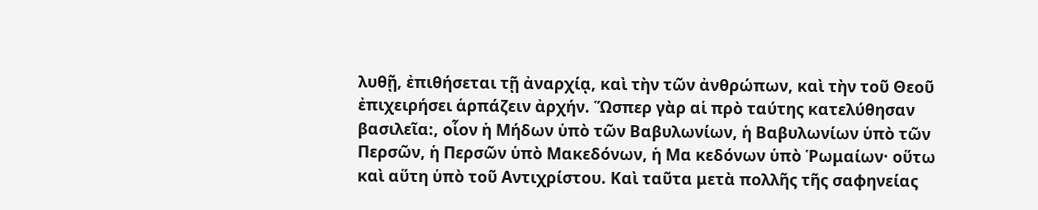λυθῇ, ἐπιθήσεται τῇ ἀναρχίᾳ, καὶ τὴν τῶν ἀνθρώπων, καὶ τὴν τοῦ Θεοῦ ἐπιχειρήσει ἁρπάζειν ἀρχήν. Ὥσπερ γὰρ αἱ πρὸ ταύτης κατελύθησαν βασιλεῖα:, οἷον ἡ Μήδων ὑπὸ τῶν Βαβυλωνίων, ἡ Βαβυλωνίων ὑπὸ τῶν Περσῶν, ἡ Περσῶν ὑπὸ Μακεδόνων, ἡ Μα κεδόνων ὑπὸ Ῥωμαίων· οὕτω καὶ αὕτη ὑπὸ τοῦ Αντιχρίστου. Καὶ ταῦτα μετὰ πολλῆς τῆς σαφηνείας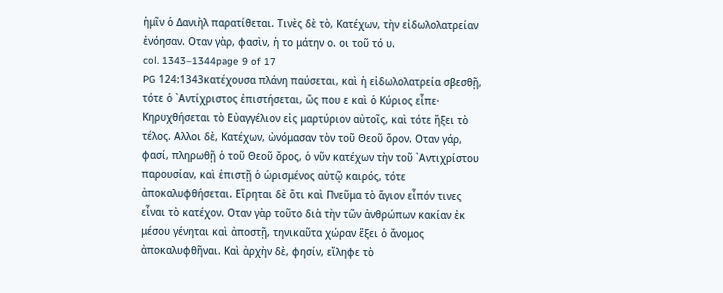ἡμῖν ὁ Δανιὴλ παρατίθεται. Τινὲς δὲ τὸ, Κατέχων, τὴν εἰδωλολατρείαν ἐνόησαν. Οταν γὰρ, φασὶν, ἡ το μάτην ο. οι τοῦ τό υ.
col. 1343–1344page 9 of 17
PG 124:1343κατέχουσα πλάνη παύσεται, καὶ ἡ εἰδωλολατρεία σβεσθῇ, τότε ὁ ᾿Αντίχριστος ἐπιστήσεται, ὥς που ε καὶ ὁ Κύριος εἶπε· Κηρυχθήσεται τὸ Εὐαγγέλιον εἰς μαρτύριον αὐτοῖς, καὶ τότε ἥξει τὸ τέλος. Αλλοι δὲ, Κατέχων, ὠνόμασαν τὸν τοῦ Θεοῦ ὅρον. Οταν γάρ, φασί, πληρωθῇ ὁ τοῦ Θεοῦ ὄρος, ὁ νῦν κατέχων τὴν τοῦ ᾿Αντιχρίστου παρουσίαν, καὶ ἐπιστῇ ὁ ὡρισμένος αὐτῷ καιρός, τότε ἀποκαλυφθήσεται. Εἴρηται δὲ ὅτι καὶ Πνεῦμα τὸ ἅγιον εἶπόν τινες εἶναι τὸ κατέχον. Οταν γὰρ τοῦτο διὰ τὴν τῶν ἀνθρώπων κακίαν ἐκ μέσου γένηται καὶ ἀποστῇ, τηνικαῦτα χώραν ἕξει ὁ ἄνομος ἀποκαλυφθῆναι. Καὶ ἀρχὴν δὲ, φησίν, εἴληφε τὸ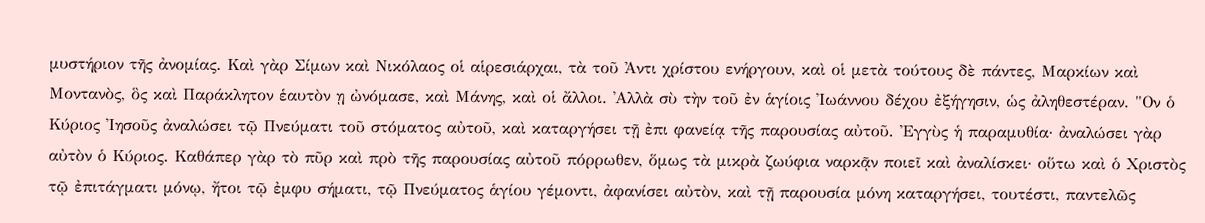μυστήριον τῆς ἀνομίας. Καὶ γὰρ Σίμων καὶ Νικόλαος οἱ αἱρεσιάρχαι, τὰ τοῦ Ἀντι χρίστου ενήργουν, καὶ οἱ μετὰ τούτους δὲ πάντες, Μαρκίων καὶ Μοντανὸς, ὃς καὶ Παράκλητον ἑαυτὸν ῃ ὠνόμασε, καὶ Μάνης, καὶ οἱ ἄλλοι. ᾿Αλλὰ σὺ τὴν τοῦ ἐν ἁγίοις Ἰωάννου δέχου ἐξήγησιν, ὡς ἀληθεστέραν. "Ον ὁ Κύριος Ἰησοῦς ἀναλώσει τῷ Πνεύματι τοῦ στόματος αὐτοῦ, καὶ καταργήσει τῇ ἐπι φανείᾳ τῆς παρουσίας αὐτοῦ. Ἐγγὺς ἡ παραμυθία· ἀναλώσει γὰρ αὐτὸν ὁ Κύριος. Καθάπερ γὰρ τὸ πῦρ καὶ πρὸ τῆς παρουσίας αὐτοῦ πόρρωθεν, ὅμως τὰ μικρὰ ζωύφια ναρκᾷν ποιεῖ καὶ ἀναλίσκει· οὕτω καὶ ὁ Χριστὸς τῷ ἐπιτάγματι μόνῳ, ἤτοι τῷ ἐμφυ σήματι, τῷ Πνεύματος ἁγίου γέμοντι, ἀφανίσει αὐτὸν, καὶ τῇ παρουσία μόνη καταργήσει, τουτέστι, παντελῶς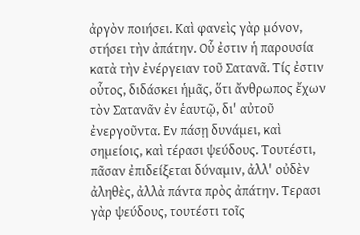ἀργὸν ποιήσει. Καὶ φανεὶς γὰρ μόνον, στήσει τὴν ἀπάτην. Οὗ ἐστιν ἡ παρουσία κατὰ τὴν ἐνέργειαν τοῦ Σατανᾶ. Τίς ἐστιν οὗτος, διδάσκει ἡμᾶς, ὅτι ἄνθρωπος ἔχων τὸν Σατανᾶν ἐν ἑαυτῷ, δι' αὐτοῦ ἐνεργοῦντα. Εν πάσῃ δυνάμει, καὶ σημείοις, καὶ τέρασι ψεύδους. Τουτέστι, πᾶσαν ἐπιδείξεται δύναμιν, ἀλλ' οὐδὲν ἀληθὲς, ἀλλὰ πάντα πρὸς ἀπάτην. Τερασι γὰρ ψεύδους, τουτέστι τοῖς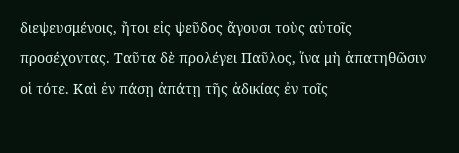διεψευσμένοις, ἤτοι εἰς ψεῦδος ἄγουσι τοὺς αὐτοῖς προσέχοντας. Ταῦτα δὲ προλέγει Παῦλος, ἵνα μὴ ἀπατηθῶσιν οἱ τότε. Καὶ ἐν πάσῃ ἀπάτῃ τῆς ἀδικίας ἐν τοῖς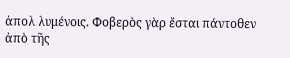ἀπολ λυμένοις. Φοβερὸς γὰρ ἔσται πάντοθεν ἀπὸ τῆς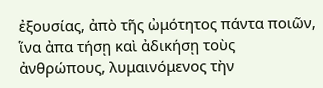ἐξουσίας, ἀπὸ τῆς ὠμότητος πάντα ποιῶν, ἵνα ἀπα τήσῃ καὶ ἀδικήσῃ τοὺς ἀνθρώπους, λυμαινόμενος τὴν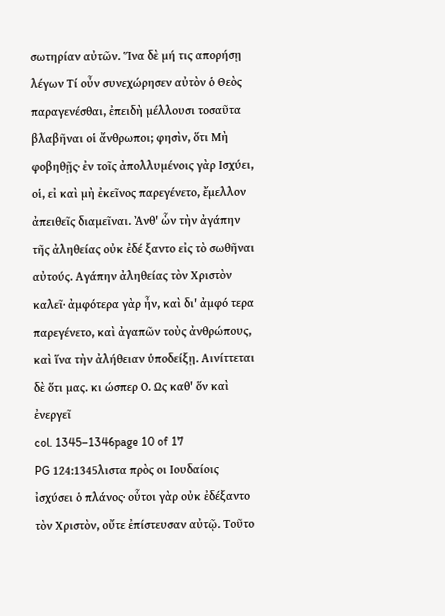σωτηρίαν αὐτῶν. Ἵνα δὲ μή τις απορήσῃ λέγων Τί οὖν συνεχώρησεν αὐτὸν ὁ Θεὸς παραγενέσθαι, ἐπειδὴ μέλλουσι τοσαῦτα βλαβῆναι οἱ ἄνθρωποι; φησὶν, ὅτι Μὴ φοβηθῇς· ἐν τοῖς ἀπολλυμένοις γὰρ Ισχύει, οἱ, εἰ καὶ μὴ ἐκεῖνος παρεγένετο, ἔμελλον ἀπειθεῖς διαμεῖναι. Ἀνθ' ὧν τὴν ἀγάπην τῆς ἀληθείας οὐκ ἐδέ ξαντο εἰς τὸ σωθῆναι αὐτούς. Αγάπην ἀληθείας τὸν Χριστὸν καλεῖ· ἀμφότερα γὰρ ἦν, καὶ δι' ἀμφό τερα παρεγένετο, καὶ ἀγαπῶν τοὺς ἀνθρώπους, καὶ ἵνα τὴν ἀλήθειαν ὑποδείξῃ. Αινίττεται δὲ ὅτι μας. κι ώσπερ Ο. Ως καθ' ὅν καὶ ἐνεργεῖ
col. 1345–1346page 10 of 17
PG 124:1345λιστα πρὸς οι Ιουδαίοις ἰσχύσει ὁ πλάνος· οὗτοι γὰρ οὐκ ἐδέξαντο τὸν Χριστὸν, οὔτε ἐπίστευσαν αὐτῷ. Τοῦτο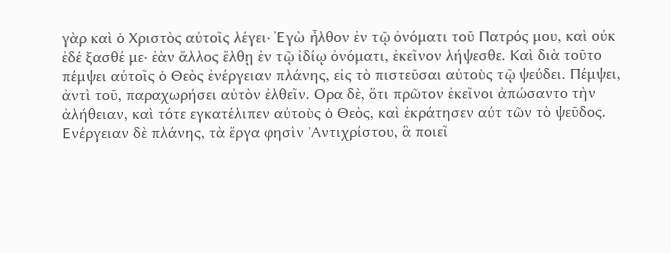γὰρ καὶ ὁ Χριστὸς αὐτοῖς λέγει· Ἐγὼ ἦλθον ἐν τῷ ὀνόματι τοῦ Πατρός μου, καὶ οὐκ ἐδέ ξασθέ με· ἐὰν ἄλλος ἔλθῃ ἐν τῷ ἰδίῳ ὀνόματι, ἐκεῖνον λήψεσθε. Καὶ διὰ τοῦτο πέμψει αὐτοῖς ὁ Θεὸς ἐνέργειαν πλάνης, εἰς τὸ πιστεῦσαι αὐτοὺς τῷ ψεύδει. Πέμψει, ἀντὶ τοῦ, παραχωρήσει αὐτὸν ἐλθεῖν. Ορα δὲ, ὅτι πρῶτον ἐκεῖνοι ἀπώσαντο τὴν ἀλήθειαν, καὶ τότε εγκατέλιπεν αὐτοὺς ὁ Θεὸς, καὶ ἐκράτησεν αύτ τῶν τὸ ψεῦδος. Ενέργειαν δὲ πλάνης, τὰ ἔργα φησὶν ᾿Αντιχρίστου, ἃ ποιεῖ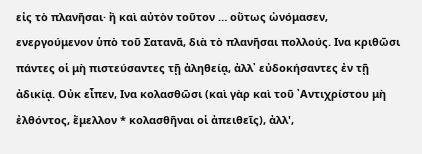εἰς τὸ πλανῆσαι· ἢ καὶ αὐτὸν τοῦτον … οὕτως ὠνόμασεν, ενεργούμενον ὑπὸ τοῦ Σατανᾶ, διὰ τὸ πλανῆσαι πολλούς. Ινα κριθῶσι πάντες οἱ μὴ πιστεύσαντες τῇ ἀληθείᾳ, ἀλλ᾽ εὐδοκήσαντες ἐν τῇ ἀδικίᾳ. Οὐκ εἶπεν, Ινα κολασθῶσι (καὶ γὰρ καὶ τοῦ ᾿Αντιχρίστου μὴ ἐλθόντος, ἔμελλον * κολασθῆναι οἱ ἀπειθεῖς), ἀλλ',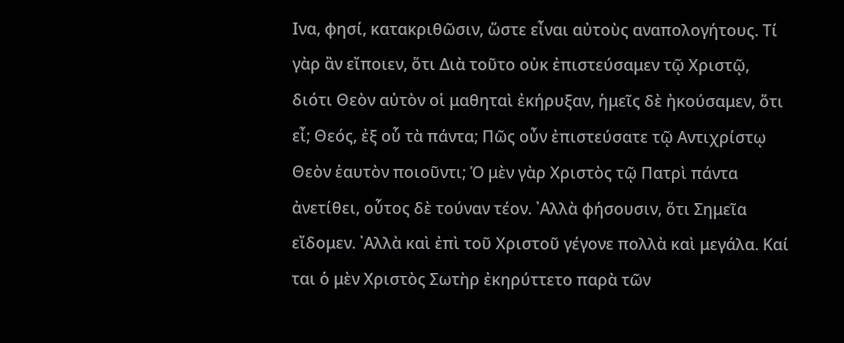Ινα, φησί, κατακριθῶσιν, ὥστε εἶναι αὐτοὺς αναπολογήτους. Τί γὰρ ἂν εἴποιεν, ὅτι Διὰ τοῦτο οὐκ ἐπιστεύσαμεν τῷ Χριστῷ, διότι Θεὸν αὐτὸν οἱ μαθηταὶ ἐκήρυξαν, ἡμεῖς δὲ ἠκούσαμεν, ὅτι εἶ; Θεός, ἐξ οὗ τὰ πάντα; Πῶς οὖν ἐπιστεύσατε τῷ Αντιχρίστῳ Θεὸν ἑαυτὸν ποιοῦντι; Ὁ μὲν γὰρ Χριστὸς τῷ Πατρὶ πάντα ἀνετίθει, οὗτος δὲ τούναν τέον. ᾿Αλλὰ φήσουσιν, ὅτι Σημεῖα εἴδομεν. ᾿Αλλὰ καὶ ἐπὶ τοῦ Χριστοῦ γέγονε πολλὰ καὶ μεγάλα. Καί ται ὁ μὲν Χριστὸς Σωτὴρ ἐκηρύττετο παρὰ τῶν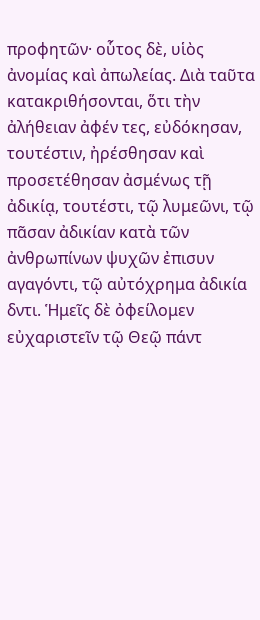προφητῶν· οὗτος δὲ, υἱὸς ἀνομίας καὶ ἀπωλείας. Διὰ ταῦτα κατακριθήσονται, ὅτι τὴν ἀλήθειαν ἀφέν τες, εὐδόκησαν, τουτέστιν, ἠρέσθησαν καὶ προσετέθησαν ἀσμένως τῇ ἀδικίᾳ, τουτέστι, τῷ λυμεῶνι, τῷ πᾶσαν ἀδικίαν κατὰ τῶν ἀνθρωπίνων ψυχῶν ἐπισυν αγαγόντι, τῷ αὐτόχρημα ἀδικία δντι. Ἡμεῖς δὲ ὀφείλομεν εὐχαριστεῖν τῷ Θεῷ πάντ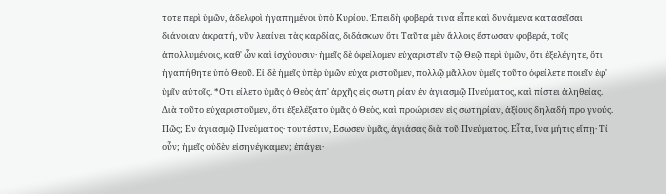τοτε περὶ ὑμῶν, ἀδελφοὶ ἠγαπημένοι ὑπὸ Κυρίου. Ἐπειδὴ φοβερά τινα εἶπε καὶ δυνάμενα κατασεῖσαι διάνοιαν ἀκρατή, νῦν λεαίνει τὰς καρδίας, διδάσκων ὅτι Ταῦτα μὲν ἄλλοις ἔστωσαν φοβερά, τοῖς ἀπολλυμένοις, καθ' ὧν καὶ ἰσχύουσιν· ἡμεῖς δὲ ὀφείλομεν εὐχαριστεῖν τῷ Θεῷ περὶ ὑμῶν, ὅτι ἐξελέγητε, ὅτι ἠγαπήθητε ὑπὸ Θεοῦ. Εἰ δὲ ἡμεῖς ὑπὲρ ὑμῶν εὐχα ριστοῦμεν, πολλῷ μᾶλλον ὑμεῖς τοῦτο ὀφείλετε ποιεῖν ἐφ' ὑμῖν αὐτοῖς. *Οτι είλετο ὑμᾶς ὁ Θεὸς ἀπ' ἀρχῆς εἰς σωτη ρίαν ἐν ἁγιασμῷ Πνεύματος, καὶ πίστει ἀληθείας. Διὰ τοῦτο εὐχαριστοῦμεν, ὅτι ἐξελέξατο ὑμᾶς ὁ Θεὸς, καὶ προώρισεν εἰς σωτηρίαν, ἀξίους δηλαδή προ γνούς. Πῶς; Εν ἁγιασμῷ Πνεύματος· τουτέστιν, Εσωσεν ὑμᾶς, ἁγιάσας διὰ τοῦ Πνεύματος. Εἶτα, ἵνα μήτις εἴπῃ· Τί οὖν; ἡμεῖς οὐδὲν εἰσηνέγκαμεν; ἐπάγει·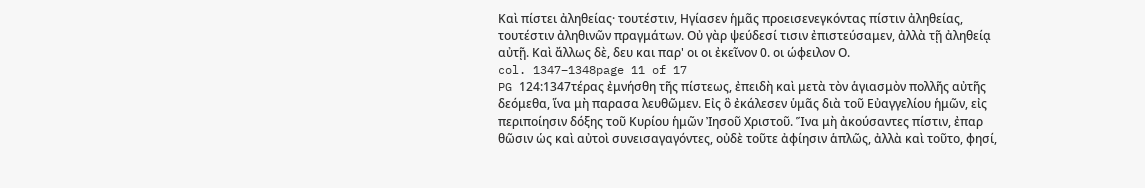Καὶ πίστει ἀληθείας· τουτέστιν, Ηγίασεν ἡμᾶς προεισενεγκόντας πίστιν ἀληθείας, τουτέστιν ἀληθινῶν πραγμάτων. Οὐ γὰρ ψεύδεσί τισιν ἐπιστεύσαμεν, ἀλλὰ τῇ ἀληθείᾳ αὐτῇ. Καὶ ἄλλως δὲ, δευ και παρ' οι οι ἐκεῖνον 0. οι ώφειλον Ο.
col. 1347–1348page 11 of 17
PG 124:1347τέρας ἐμνήσθη τῆς πίστεως, ἐπειδὴ καὶ μετὰ τὸν ἁγιασμὸν πολλῆς αὐτῆς δεόμεθα, ἵνα μὴ παρασα λευθῶμεν. Εἰς ὃ ἐκάλεσεν ὑμᾶς διὰ τοῦ Εὐαγγελίου ἡμῶν, εἰς περιποίησιν δόξης τοῦ Κυρίου ἡμῶν Ἰησοῦ Χριστοῦ. Ἵνα μὴ ἀκούσαντες πίστιν, ἐπαρ θῶσιν ὡς καὶ αὐτοὶ συνεισαγαγόντες, οὐδὲ τοῦτε ἀφίησιν ἁπλῶς, ἀλλὰ καὶ τοῦτο, φησί,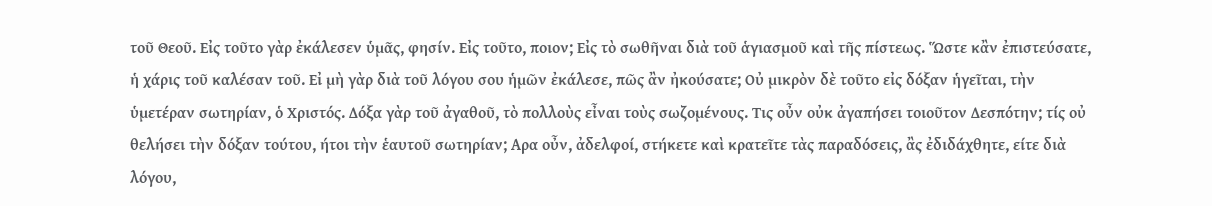τοῦ Θεοῦ. Εἰς τοῦτο γὰρ ἐκάλεσεν ὑμᾶς, φησίν. Εἰς τοῦτο, ποιον; Εἰς τὸ σωθῆναι διὰ τοῦ ἁγιασμοῦ καὶ τῆς πίστεως. Ὥστε κἂν ἐπιστεύσατε, ἡ χάρις τοῦ καλέσαν τοῦ. Εἰ μὴ γὰρ διὰ τοῦ λόγου σου ἡμῶν ἐκάλεσε, πῶς ἂν ἠκούσατε; Οὐ μικρὸν δὲ τοῦτο εἰς δόξαν ἡγεῖται, τὴν ὑμετέραν σωτηρίαν, ὁ Χριστός. Δόξα γὰρ τοῦ ἀγαθοῦ, τὸ πολλοὺς εἶναι τοὺς σωζομένους. Τις οὖν οὐκ ἀγαπήσει τοιοῦτον Δεσπότην; τίς οὐ θελήσει τὴν δόξαν τούτου, ήτοι τὴν ἑαυτοῦ σωτηρίαν; Αρα οὖν, ἀδελφοί, στήκετε καὶ κρατεῖτε τὰς παραδόσεις, ἂς ἐδιδάχθητε, είτε διὰ λόγου,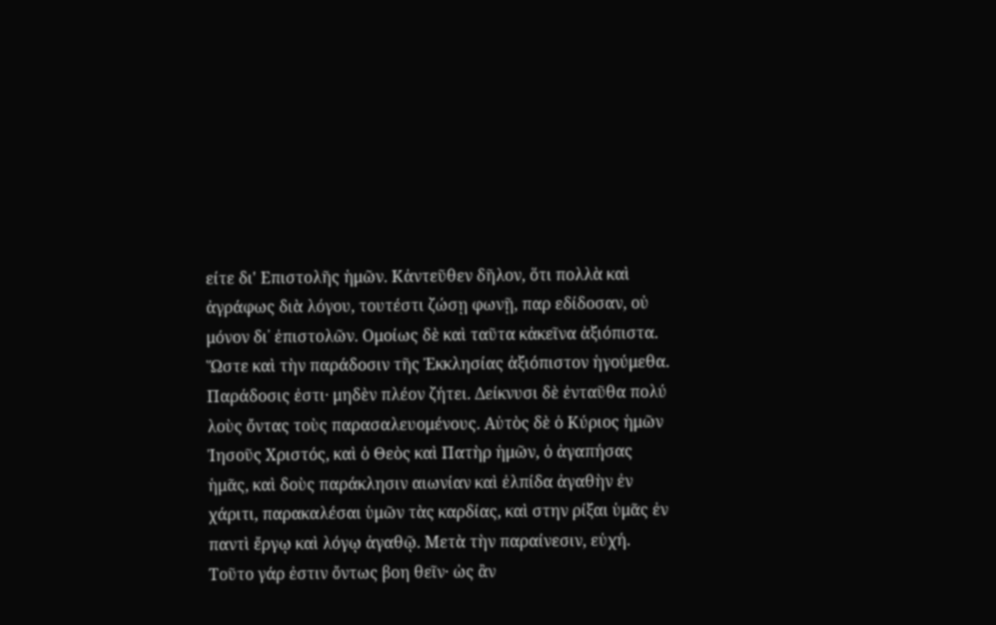είτε δι' Επιστολῆς ἡμῶν. Κἀντεῦθεν δῆλον, ὅτι πολλὰ καὶ ἀγράφως διὰ λόγου, τουτέστι ζώσῃ φωνῇ, παρ εδίδοσαν, οὐ μόνον δι᾿ ἐπιστολῶν. Ομοίως δὲ καὶ ταῦτα κἀκεῖνα ἀξιόπιστα. Ὥστε καὶ τὴν παράδοσιν τῆς Ἐκκλησίας ἀξιόπιστον ἡγούμεθα. Παράδοσις ἐστι· μηδὲν πλέον ζήτει. Δείκνυσι δὲ ἐνταῦθα πολύ λοὺς ὄντας τοὺς παρασαλευομένους. Αὐτὸς δὲ ὁ Κύριος ἡμῶν Ἰησοῦς Χριστός, καὶ ὁ Θεὸς καὶ Πατὴρ ἡμῶν, ὁ ἀγαπήσας ἡμᾶς, καὶ δοὺς παράκλησιν αιωνίαν καὶ ἐλπίδα ἀγαθὴν ἐν χάριτι, παρακαλέσαι ὑμῶν τὰς καρδίας, καὶ στην ρίξαι ὑμᾶς ἐν παντὶ ἔργῳ καὶ λόγῳ ἀγαθῷ. Μετὰ τὴν παραίνεσιν, εὐχή. Τοῦτο γάρ ἐστιν ὄντως βοη θεῖν· ὡς ἂν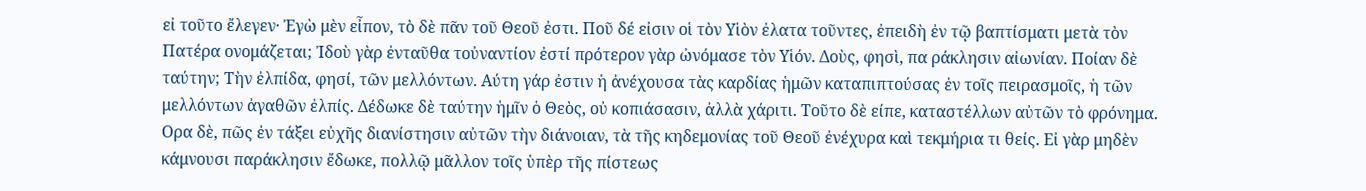εἰ τοῦτο ἔλεγεν· Ἐγὼ μὲν εἶπον, τὸ δὲ πᾶν τοῦ Θεοῦ ἐστι. Ποῦ δέ εἰσιν οἱ τὸν Υἱὸν ἐλατα τοῦντες, ἐπειδὴ ἐν τῷ βαπτίσματι μετὰ τὸν Πατέρα ονομάζεται; Ἰδοὺ γὰρ ἐνταῦθα τοὐναντίον ἐστί πρότερον γὰρ ὠνόμασε τὸν Υἱόν. Δοὺς, φησὶ, πα ράκλησιν αἰωνίαν. Ποίαν δὲ ταύτην; Τὴν ἐλπίδα, φησί, τῶν μελλόντων. Αύτη γάρ ἐστιν ἡ ἀνέχουσα τὰς καρδίας ἡμῶν καταπιπτούσας ἐν τοῖς πειρασμοῖς, ἡ τῶν μελλόντων ἀγαθῶν ἐλπίς. Δέδωκε δὲ ταύτην ἡμῖν ὁ Θεὸς, οὐ κοπιάσασιν, ἀλλὰ χάριτι. Τοῦτο δὲ είπε, καταστέλλων αὐτῶν τὸ φρόνημα. Ορα δὲ, πῶς ἐν τάξει εὐχῆς διανίστησιν αὐτῶν τὴν διάνοιαν, τὰ τῆς κηδεμονίας τοῦ Θεοῦ ἐνέχυρα καὶ τεκμήρια τι θείς. Εἰ γὰρ μηδὲν κάμνουσι παράκλησιν ἔδωκε, πολλῷ μᾶλλον τοῖς ὑπὲρ τῆς πίστεως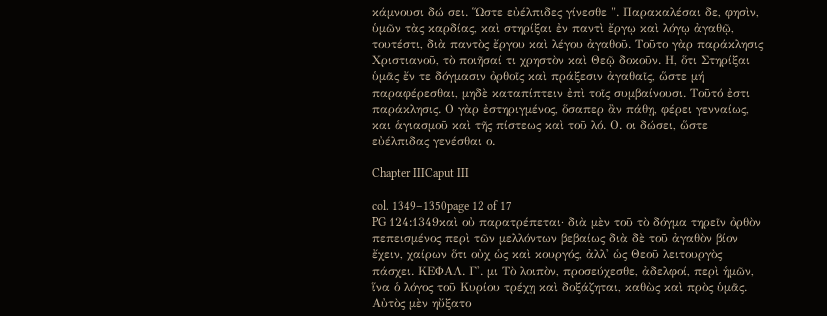κάμνουσι δώ σει. Ὥστε εὐέλπιδες γίνεσθε ". Παρακαλέσαι δε, φησὶν, ὑμῶν τὰς καρδίας, καὶ στηρίξαι ἐν παντὶ ἔργῳ καὶ λόγῳ ἀγαθῷ, τουτέστι, διὰ παντὸς ἔργου καὶ λέγου ἀγαθοῦ. Τοῦτο γὰρ παράκλησις Χριστιανοῦ, τὸ ποιῆσαί τι χρηστὸν καὶ Θεῷ δοκοῦν. Η, ὅτι Στηρίξαι ὑμᾶς ἔν τε δόγμασιν ὀρθοῖς καὶ πράξεσιν ἀγαθαῖς, ὥστε μή παραφέρεσθαι, μηδὲ καταπίπτειν ἐπὶ τοῖς συμβαίνουσι. Τοῦτό ἐστι παράκλησις. Ο γὰρ ἐστηριγμένος, ὅσαπερ ἂν πάθῃ, φέρει γενναίως, και ἁγιασμοῦ καὶ τῆς πίστεως καὶ τοῦ λό. Ο. οι δώσει, ὥστε εὐέλπιδας γενέσθαι ο.

Chapter IIICaput III

col. 1349–1350page 12 of 17
PG 124:1349καὶ οὐ παρατρέπεται· διὰ μὲν τοῦ τὸ δόγμα τηρεῖν ὀρθὸν πεπεισμένος περὶ τῶν μελλόντων βεβαίως διὰ δὲ τοῦ ἀγαθὸν βίον ἔχειν, χαίρων ὅτι οὐχ ὡς καὶ κουργός, ἀλλ' ὡς Θεοῦ λειτουργὸς πάσχει. ΚΕΦΑΛ. Γ'. μι Τὸ λοιπὸν, προσεύχεσθε, ἀδελφοί, περὶ ἡμῶν, ἵνα ὁ λόγος τοῦ Κυρίου τρέχῃ καὶ δοξάζηται, καθὼς καὶ πρὸς ὑμᾶς. Αὐτὸς μὲν ηὔξατο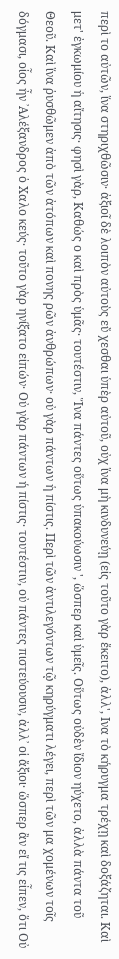περὶ το αὐτῶν, ἵνα στηριχθῶσιν· ἀξιοῖ δὲ λοιπὸν αὐτοὺς εὔ χεσθαι ὑπὲρ αὐτοῦ, οὐχ ἵνα μὴ κινδυνεύῃ (εἰς τοῦτο γὰρ ἔκειτο), ἀλλ', Ινα τὸ κήρυγμα τρέχῃ καὶ δοξάζηται. Καὶ μετ' ἐγκωμίου ἡ αἴτησις· φησὶ γὰρ, Καθώς ο καὶ πρὸς ὑμᾶς· τουτέστιν, Ἵνα πάντες οὕτως ὑπακούωσιν ', ὥσπερ καὶ ὑμεῖς. Οὕτως οὐδὲν ἴδιον ηύχετο, ἀλλὰ πάντα τοῦ Θεοῦ. Καὶ ἵνα ῥυσθῶμεν ἀπὸ τῶν ἀτόπων καὶ πονης ρῶν ἀνθρώπων· οὐ γὰρ πάντων ἡ πίστις. Περὶ τῶν ἀντιλεγόντων τῷ κηρύγματι λέγει, περὶ τῶν μα χομένων τοῖς δόγμασι, οἷος ἦν ᾿Αλέξανδρος ὁ Χαλο κεύς· τοῦτο γὰρ ηνίξατο εἰπών· Οὐ γὰρ πάντων ή πίστις· τουτέστιν, οὐ πάντες πιστεύουσιν, ἀλλ᾽ οἱ ἄξιοι· ὥσπερ ἂν εἴ τις εἶπεν, ὅτι Οὐ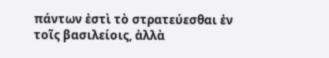πάντων ἐστὶ τὸ στρατεύεσθαι ἐν τοῖς βασιλείοις, ἀλλὰ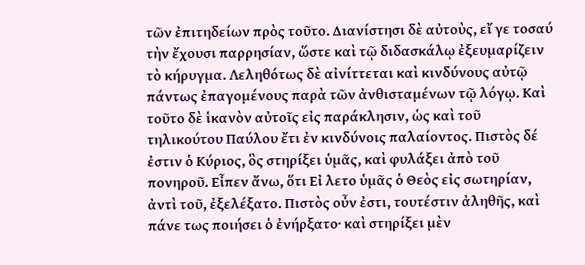τῶν ἐπιτηδείων πρὸς τοῦτο. Διανίστησι δὲ αὐτοὺς, εἴ γε τοσαύ τὴν ἔχουσι παρρησίαν, ὥστε καὶ τῷ διδασκάλῳ ἐξευμαρίζειν τὸ κήρυγμα. Λεληθότως δὲ αἰνίττεται καὶ κινδύνους αὐτῷ πάντως ἐπαγομένους παρὰ τῶν ἀνθισταμένων τῷ λόγῳ. Καὶ τοῦτο δὲ ἱκανὸν αὐτοῖς εἰς παράκλησιν, ὡς καὶ τοῦ τηλικούτου Παύλου ἔτι ἐν κινδύνοις παλαίοντος. Πιστὸς δέ ἐστιν ὁ Κύριος, ὃς στηρίξει ὑμᾶς, καὶ φυλάξει ἀπὸ τοῦ πονηροῦ. Εἶπεν ἄνω, ὅτι Εἰ λετο ὑμᾶς ὁ Θεὸς εἰς σωτηρίαν, ἀντὶ τοῦ, ἐξελέξατο. Πιστὸς οὖν ἐστι, τουτέστιν ἀληθῆς, καὶ πάνε τως ποιήσει ὁ ἐνήρξατο· καὶ στηρίξει μὲν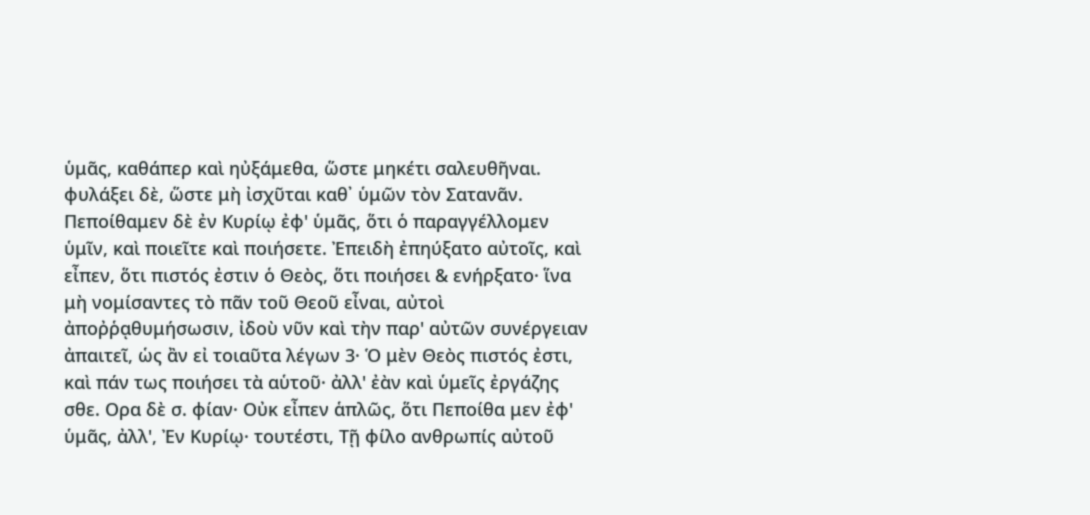ὑμᾶς, καθάπερ καὶ ηὐξάμεθα, ὥστε μηκέτι σαλευθῆναι. φυλάξει δὲ, ὥστε μὴ ἰσχῦται καθ᾽ ὑμῶν τὸν Σατανᾶν. Πεποίθαμεν δὲ ἐν Κυρίῳ ἐφ' ὑμᾶς, ὅτι ὁ παραγγέλλομεν ὑμῖν, καὶ ποιεῖτε καὶ ποιήσετε. Ἐπειδὴ ἐπηύξατο αὐτοῖς, καὶ εἶπεν, ὅτι πιστός ἐστιν ὁ Θεὸς, ὅτι ποιήσει & ενήρξατο· ἵνα μὴ νομίσαντες τὸ πᾶν τοῦ Θεοῦ εἶναι, αὐτοὶ ἀποῤῥᾳθυμήσωσιν, ἰδοὺ νῦν καὶ τὴν παρ' αὐτῶν συνέργειαν ἀπαιτεῖ, ὡς ἂν εἰ τοιαῦτα λέγων 3· Ὁ μὲν Θεὸς πιστός ἐστι, καὶ πάν τως ποιήσει τὰ αὑτοῦ· ἀλλ' ἐὰν καὶ ὑμεῖς ἐργάζης σθε. Ορα δὲ σ. φίαν· Οὐκ εἶπεν ἁπλῶς, ὅτι Πεποίθα μεν ἐφ' ὑμᾶς, ἀλλ', Ἐν Κυρίῳ· τουτέστι, Τῇ φίλο ανθρωπίς αὐτοῦ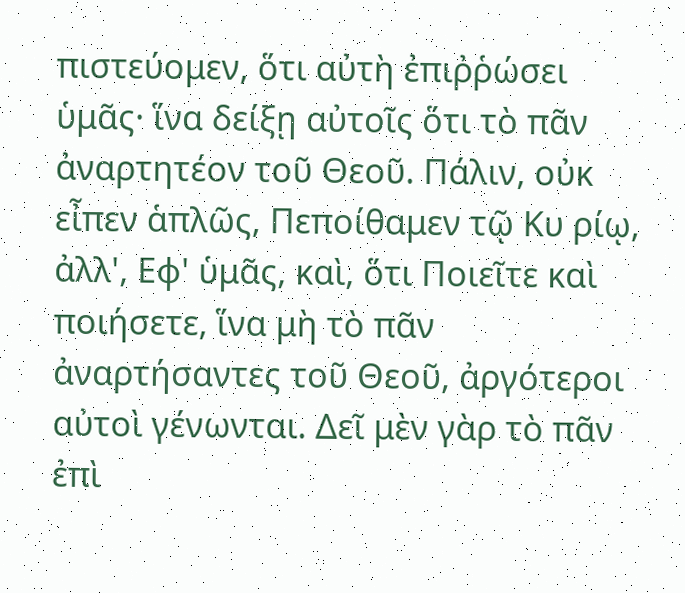πιστεύομεν, ὅτι αὐτὴ ἐπιῤῥώσει ὑμᾶς· ἵνα δείξῃ αὐτοῖς ὅτι τὸ πᾶν ἀναρτητέον τοῦ Θεοῦ. Πάλιν, οὐκ εἶπεν ἁπλῶς, Πεποίθαμεν τῷ Κυ ρίῳ, ἀλλ', Εφ' ὑμᾶς, καὶ, ὅτι Ποιεῖτε καὶ ποιήσετε, ἵνα μὴ τὸ πᾶν ἀναρτήσαντες τοῦ Θεοῦ, ἀργότεροι αὐτοὶ γένωνται. Δεῖ μὲν γὰρ τὸ πᾶν ἐπὶ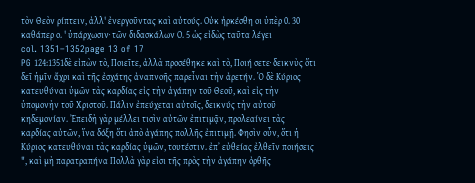τὸν Θεὸν ρίπτειν, ἀλλ' ἐνεργοῦντας καὶ αὐτούς. Οὐκ ἠρκέσθη οι ὑπὲρ 0. 30 καθάπερ ο. ' ὑπάρχωσιν· τῶν διδασκάλων Ο. 5 ὡς εἰδὼς ταῦτα λέγει
col. 1351–1352page 13 of 17
PG 124:1351δὲ εἰπὼν τὸ, Ποιεῖτε, ἀλλὰ προσέθηκε καὶ τὸ, Ποιή σετε· δεικνὺς ὅτι δεῖ ἡμῖν ἄχρι καὶ τῆς ἐσχάτης ἀναπνοῆς παρεἶναι τὴν ἀρετήν. Ὁ δὲ Κύριος κατευθύναι ὑμῶν τὰς καρδίας εἰς τὴν ἀγάπην τοῦ Θεοῦ, καὶ εἰς τὴν ὑπομονὴν τοῦ Χριστοῦ. Πάλιν ἐπεύχεται αὐτοῖς, δεικνύς τὴν αὐτοῦ κηδεμονίαν. Ἐπειδὴ γὰρ μέλλει τισὶν αὐτῶν ἐπιτιμᾷν, προλεαίνει τὰς καρδίας αὐτῶν, ἵνα δόξη ὅτι ἀπὸ ἀγάπης πολλῆς ἐπιτιμῇ. Φησὶν οὖν, ὅτι ἡ Κύριος κατευθύναι τὰς καρδίας ὑμῶν, τουτέστιν. ἐπ᾿ εὐθείας ἐλθεῖν ποιήσεις ", καὶ μὴ παρατραπήνα Πολλὰ γὰρ εἰσι τῆς πρὸς τὴν ἀγάπην ὀρθῆς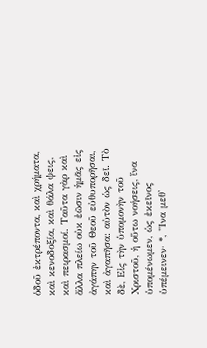ὁδοῦ ἐκτρέποντα, καὶ χρήματα, καὶ κενοδοξία, καὶ θάλα ψεις, καὶ πειρασμοί. Ταῦτα γὰρ καὶ ἄλλα πλείω οὐκ ἐῶσιν ἡμᾶς εἰς ἀγάπην τοῦ Θεοῦ εὐθυπορῆσαι, καὶ ἀγαπῆσα: αὐτὸν ὡς δεῖ. Τὸ δὲ, Εἰς τὴν ὑπομονὴν τοῦ Χριστοῦ, ἡ οὕτω νοήσεις, ἵνα ὑπομένωμεν, ὡς ἐκεῖνος ὑπέμεινεν· *, "Ινα μεθ'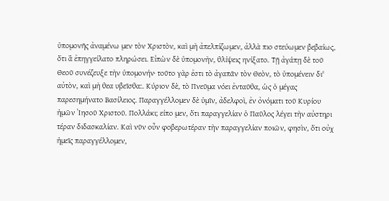ὑπομονῆς ἀναμένω μεν τὸν Χριστὸν, καὶ μὴ ἀπελπίζωμεν, ἀλλὰ πιο στεύωμεν βεβαίως, ὅτι ἃ ἐπηγγείλατο πληρώσει. Εἰπὼν δὲ ὑπομονὴν, θλίψεις ηνίξατο. Τῇ ἀγάπῃ δὲ τοῦ Θεοῦ συνέζευξε τὴν ὑπομονήν· τοῦτο γὰρ ἐστι τὸ ἀγαπᾶν τὸν Θεὸν, τὸ ὑπομένειν δι' αὐτὸν, καὶ μὴ θεα υβεῖσθα:. Κύριον δὲ, τὸ Πνεῦμα νόει ἐνταῦθα, ὡς ὁ μέγας παρεσημήνατο Βασίλειος. Παραγγέλλομεν δὲ ὑμῖν, ἀδελφοὶ, ἐν ὀνόματι τοῦ Κυρίου ἡμῶν Ἰησοῦ Χριστοῦ. Πολλάκι; είπο μεν, ὅτι παραγγελίαν ὁ Παῦλος λέγει τὴν αὐστηρι τέραν διδασκαλίαν. Καὶ νῦν οὖν φοβερωτέραν τὴν παραγγελίαν ποιῶν, φησὶν, ὅτι οὐχ ἡμεῖς παραγγέλλομεν,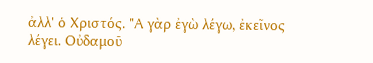ἀλλ' ὁ Χριστός. "Α γὰρ ἐγὼ λέγω, ἐκεῖνος λέγει. Οὐδαμοῦ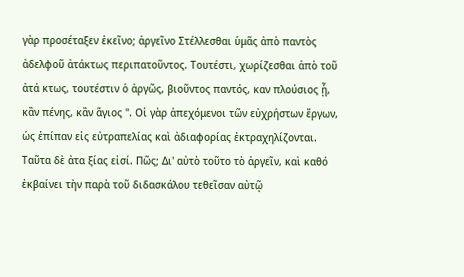γὰρ προσέταξεν ἐκεῖνο; ἀργεῖνο Στέλλεσθαι ὑμᾶς ἀπὸ παντὸς ἀδελφοῦ ἀτάκτως περιπατοῦντος. Τουτέστι, χωρίζεσθαι ἀπὸ τοῦ ἀτά κτως, τουτέστιν ὁ ἀργῶς, βιοῦντος παντός, καν πλούσιος ᾖ, κἂν πένης, κἂν ἅγιος ". Οἱ γὰρ ἀπεχόμενοι τῶν εὐχρήστων ἔργων, ὡς ἐπίπαν εἰς εὐτραπελίας καὶ ἀδιαφορίας ἐκτραχηλίζονται. Ταῦτα δὲ ἀτα ξίας εἰσί. Πῶς; Δι' αὐτὸ τοῦτο τὸ ἀργεῖν, καὶ καθό ἐκβαίνει τὴν παρὰ τοῦ διδασκάλου τεθεῖσαν αὐτῷ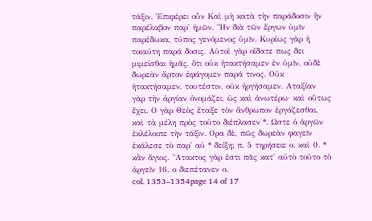τάξιν. Ἐπιφέρει οὖν Καὶ μὴ κατὰ τὴν παράδοσιν ἢν παρέλαβον παρ' ἡμῶν. "Ην διὰ τῶν ἔργων ὑμῖν παρέδωκα, τύπος γενόμενος ὑμῖν. Κυρίως γὰρ ἡ τοιαύτη παρά δοσις. Αὐτοὶ γὰρ οἴδατε πως δει μιμείσθαι ἡμᾶς, ὅτι οὐκ ἠτακτήσαμεν ἐν ὑμῖν, οὐδὲ δωρεὰν ἄρτον ἐφάγομεν παρά τινος. Οὐκ ἡτακτήσαμεν, τουτέστιν, οὐκ ἠργήσαμεν. Αταξίαν γὰρ τὴν ἀργίαν ὀνομάζει, ὡς καὶ ἀνωτέρω· καὶ οὕτως ἔχει. Ο γὰρ Θεὸς ἔταξε τὸν ἄνθρωπον ἐργάζεσθαι, καὶ τὰ μέλη πρὸς τοῦτο διέπλασεν *. Ωστε ὁ ἀργῶν ἐκλέλοιπε τὴν τάξιν. Ορα δὲ, πῶς δωρεὰν φαγεῖν ἐκάλεσε τὸ παρ' αὐ * δείξη; π. 5 τηρήσειε ο. καὶ 0. * κἂν ἅγιος. "Ατακτος γὰρ ἐστι πᾶς κατ' αὐτὸ τοῦτο τὸ ἀργεῖν 16. ο διεπέτανεν ο.
col. 1353–1354page 14 of 17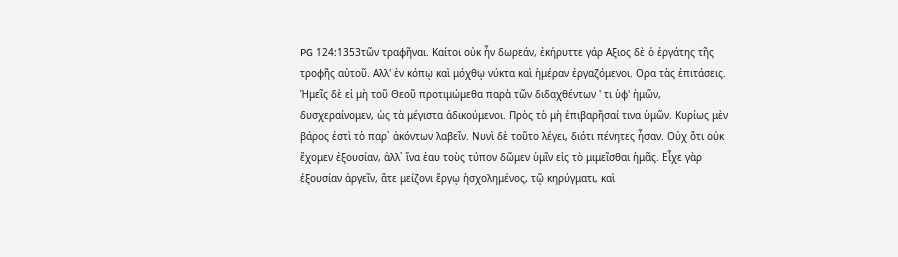PG 124:1353τῶν τραφῆναι. Καίτοι οὐκ ἦν δωρεάν, ἐκήρυττε γάρ Αξιος δὲ ὁ ἐργάτης τῆς τροφῆς αὐτοῦ. Αλλ' ἐν κόπῳ καὶ μόχθῳ νύκτα καὶ ἡμέραν ἐργαζόμενοι. Ορα τὰς ἐπιτάσεις. Ἡμεῖς δὲ εἰ μὴ τοῦ Θεοῦ προτιμώμεθα παρὰ τῶν διδαχθέντων ' τι ὑφ' ἡμῶν, δυσχεραίνομεν, ὡς τὰ μέγιστα ἀδικούμενοι. Πρὸς τὸ μὴ ἐπιβαρῆσαί τινα ὑμῶν. Κυρίως μὲν βάρος ἐστὶ τὸ παρ᾽ ἀκόντων λαβεῖν. Νυνὶ δὲ τοῦτο λέγει, διότι πένητες ἦσαν. Οὐχ ὅτι οὐκ ἔχομεν ἐξουσίαν, ἀλλ᾽ ἵνα ἑαυ τοὺς τύπον δῶμεν ὑμῖν εἰς τὸ μιμεῖσθαι ἡμᾶς. Εἶχε γὰρ ἐξουσίαν ἀργεῖν, ἅτε μείζονι ἔργῳ ἠσχολημένος, τῷ κηρύγματι, καὶ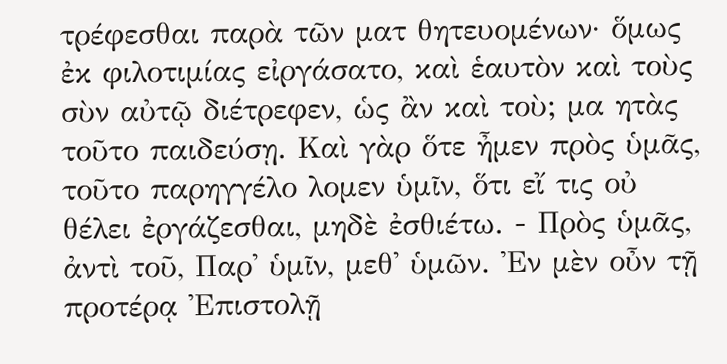τρέφεσθαι παρὰ τῶν ματ θητευομένων· ὅμως ἐκ φιλοτιμίας εἰργάσατο, καὶ ἑαυτὸν καὶ τοὺς σὺν αὐτῷ διέτρεφεν, ὡς ἂν καὶ τοὺ; μα ητὰς τοῦτο παιδεύσῃ. Καὶ γὰρ ὅτε ἦμεν πρὸς ὑμᾶς, τοῦτο παρηγγέλο λομεν ὑμῖν, ὅτι εἴ τις οὐ θέλει ἐργάζεσθαι, μηδὲ ἐσθιέτω. - Πρὸς ὑμᾶς, ἀντὶ τοῦ, Παρ' ὑμῖν, μεθ' ὑμῶν. Ἐν μὲν οὖν τῇ προτέρᾳ Ἐπιστολῇ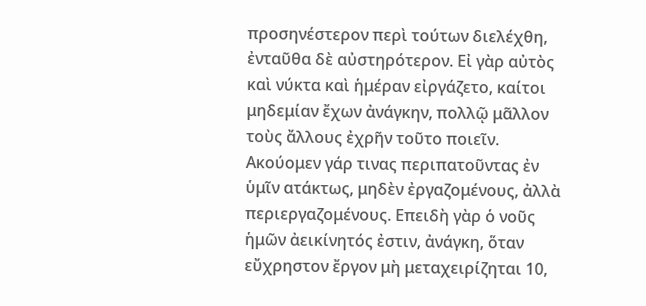προσηνέστερον περὶ τούτων διελέχθη, ἐνταῦθα δὲ αὐστηρότερον. Εἰ γὰρ αὐτὸς καὶ νύκτα καὶ ἡμέραν εἰργάζετο, καίτοι μηδεμίαν ἔχων ἀνάγκην, πολλῷ μᾶλλον τοὺς ἄλλους ἐχρῆν τοῦτο ποιεῖν. Ακούομεν γάρ τινας περιπατοῦντας ἐν ὑμῖν ατάκτως, μηδὲν ἐργαζομένους, ἀλλὰ περιεργαζομένους. Επειδὴ γὰρ ὁ νοῦς ἡμῶν ἀεικίνητός ἐστιν, ἀνάγκη, ὅταν εὔχρηστον ἔργον μὴ μεταχειρίζηται 10,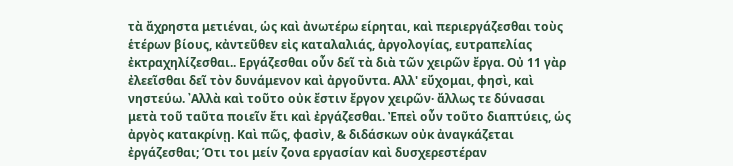τὰ ἄχρηστα μετιέναι, ὡς καὶ ἀνωτέρω είρηται, καὶ περιεργάζεσθαι τοὺς ἑτέρων βίους, κἀντεῦθεν εἰς καταλαλιάς, ἀργολογίας, ευτραπελίας ἐκτραχηλίζεσθαι.. Εργάζεσθαι οὖν δεῖ τὰ διὰ τῶν χειρῶν ἔργα. Οὐ 11 γὰρ ἐλεεῖσθαι δεῖ τὸν δυνάμενον καὶ ἀργοῦντα. Αλλ' εὔχομαι, φησὶ, καὶ νηστεύω. ᾿Αλλὰ καὶ τοῦτο οὐκ ἔστιν ἔργον χειρῶν· ἄλλως τε δύνασαι μετὰ τοῦ ταῦτα ποιεῖν ἔτι καὶ ἐργάζεσθαι. Ἐπεὶ οὖν τοῦτο διαπτύεις, ὡς ἀργὸς κατακρίνῃ. Καὶ πῶς, φασὶν, & διδάσκων οὐκ ἀναγκάζεται ἐργάζεσθαι; Ότι τοι μείν ζονα εργασίαν καὶ δυσχερεστέραν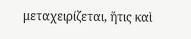μεταχειρίζεται, ἥτις καὶ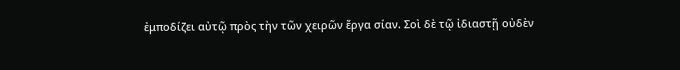ἐμποδίζει αὐτῷ πρὸς τὴν τῶν χειρῶν ἔργα σίαν. Σοὶ δὲ τῷ ἰδιαστῇ οὐδὲν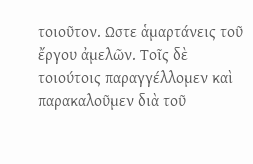τοιοῦτον. Ωστε ἁμαρτάνεις τοῦ ἔργου ἀμελῶν. Τοῖς δὲ τοιούτοις παραγγέλλομεν καὶ παρακαλοῦμεν διὰ τοῦ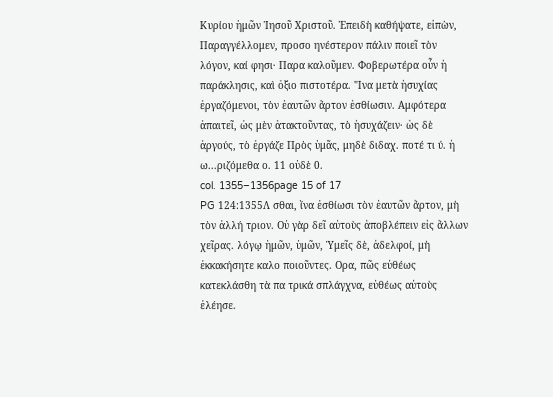Κυρίου ἡμῶν Ἰησοῦ Χριστοῦ. Ἐπειδὴ καθήψατε, εἰπὼν, Παραγγέλλομεν, προσο ηνέστερον πάλιν ποιεῖ τὸν λόγον, καί φησι· Παρα καλοῦμεν. Φοβερωτέρα οὖν ἡ παράκλησις, καὶ ὀξιο πιστοτέρα. "Ινα μετὰ ἡσυχίας ἐργαζόμενοι, τὸν ἑαυτῶν ἄρτον ἐσθίωσιν. Αμφότερα ἀπαιτεῖ, ὡς μὲν ἀτακτοῦντας, τὸ ἡσυχάζειν· ὡς δὲ ἀργούς, τὸ ἐργάζε Πρὸς ὑμᾶς, μηδὲ διδαχ. ποτέ τι ύ. ἡ ω...ριζόμεθα ο. 11 οὐδὲ 0.
col. 1355–1356page 15 of 17
PG 124:1355Λ σθαι, ἵνα ἐσθίωσι τὸν ἑαυτῶν ἄρτον, μὴ τὸν ἀλλή τριον. Οὐ γὰρ δεῖ αὐτοὺς ἀποβλέπειν εἰς ἄλλων χεῖρας. λόγῳ ἡμῶν, ὑμῶν, Ὑμεῖς δὲ, ἀδελφοί, μὴ ἐκκακήσητε καλο ποιοῦντες. Ορα, πῶς εὐθέως κατεκλάσθη τὰ πα τρικά σπλάγχνα, εὐθέως αὐτοὺς ἐλέησε.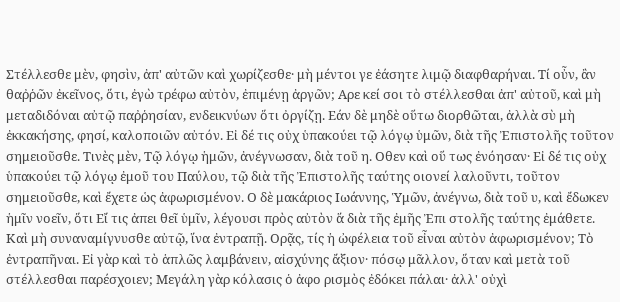Στέλλεσθε μὲν, φησὶν, ἀπ' αὐτῶν καὶ χωρίζεσθε· μὴ μέντοι γε ἐάσητε λιμῷ διαφθαρήναι. Τί οὖν, ἂν θαῤῥῶν ἐκεῖνος, ὅτι, ἐγὼ τρέφω αὐτὸν, ἐπιμένῃ ἀργῶν; Αρε κεί σοι τὸ στέλλεσθαι ἀπ' αὐτοῦ, καὶ μὴ μεταδιδόναι αὐτῷ παῤῥησίαν, ενδεικνύων ὅτι ὀργίζῃ. Εάν δὲ μηδὲ οὕτω διορθῶται, ἀλλὰ σὺ μὴ ἐκκακήσης, φησί, καλοποιῶν αὐτόν. Εἰ δέ τις οὐχ ὑπακούει τῷ λόγῳ ὑμῶν, διὰ τῆς Ἐπιστολῆς τοῦτον σημειοῦσθε. Τινὲς μὲν, Τῷ λόγῳ ἡμῶν, ἀνέγνωσαν, διὰ τοῦ η. Οθεν καὶ οὕ τως ἐνόησαν· Εἰ δέ τις οὐχ ὑπακούει τῷ λόγῳ ἐμοῦ του Παύλου, τῷ διὰ τῆς Ἐπιστολῆς ταύτης οιονεί λαλοῦντι, τοῦτον σημειοῦσθε, καὶ ἔχετε ὡς ἀφωρισμένον. Ο δὲ μακάριος Ιωάννης, Ὑμῶν, ἀνέγνω, διὰ τοῦ υ, καὶ ἔδωκεν ἡμῖν νοεῖν, ὅτι Εἴ τις ἀπει θεῖ ὑμῖν, λέγουσι πρὸς αὐτὸν ἅ διὰ τῆς ἐμῆς Ἐπι στολῆς ταύτης ἐμάθετε. Καὶ μὴ συναναμίγνυσθε αὐτῷ, ἵνα ἐντραπῇ. Ορᾷς, τίς ἡ ὠφέλεια τοῦ εἶναι αὐτὸν ἀφωρισμένον; Τὸ ἐντραπῆναι. Εἰ γὰρ καὶ τὸ ἁπλῶς λαμβάνειν, αἰσχύνης ἄξιον· πόσῳ μᾶλλον, ὅταν καὶ μετὰ τοῦ στέλλεσθαι παρέσχοιεν; Μεγάλη γὰρ κόλασις ὁ ἀφο ρισμὸς ἐδόκει πάλαι· ἀλλ' οὐχὶ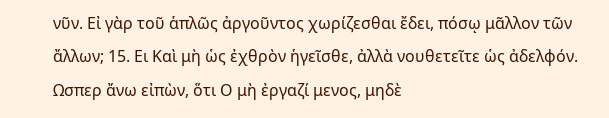νῦν. Εἰ γὰρ τοῦ ἁπλῶς ἀργοῦντος χωρίζεσθαι ἔδει, πόσῳ μᾶλλον τῶν ἄλλων; 15. Ει Καὶ μὴ ὡς ἐχθρὸν ἡγεῖσθε, ἀλλὰ νουθετεῖτε ὡς ἀδελφόν. Ωσπερ ἄνω εἰπὼν, ὅτι Ο μὴ ἐργαζί μενος, μηδὲ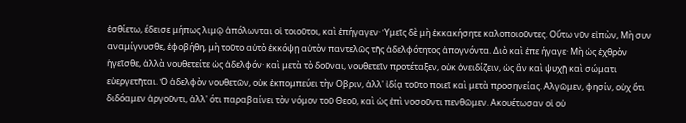ἐσθίετω, έδεισε μήπως λιμῷ ἀπόλωνται οἱ τοιοῦτοι, καὶ ἐπήγαγεν· Ὑμεῖς δὲ μὴ ἐκκακήσητε καλοποιοῦντες. Οὕτω νῦν εἰπὼν, Μὴ συν αναμίγνυσθε, ἐφοβήθη, μὴ τοῦτο αὐτὸ ἐκκόψῃ αὐτὸν παντελῶς τῆς ἀδελφότητος ἀπογνόντα. Διὸ καὶ ἐπε ήγαγε· Μὴ ὡς ἐχθρὸν ἡγεῖσθε, ἀλλὰ νουθετείτε ὡς ἀδελφόν· καὶ μετὰ τὸ δοῦναι, νουθετεῖν προτέταξεν, οὐκ ὀνειδίζειν, ὡς ἂν καὶ ψυχῇ καὶ σώματι εὐεργετῆται. Ὁ ἀδελφὸν νουθετῶν, οὐκ ἐκπομπεύει τὴν Οβριν, ἀλλ' ἰδίᾳ τοῦτο ποιεῖ καὶ μετὰ προσηνείας. Αλγῶμεν, φησίν, οὐχ ὅτι διδόαμεν ἀργοῦντι, ἀλλ' ότι παραβαίνει τὸν νόμον τοῦ Θεοῦ, καὶ ὡς ἐπὶ νοσοῦντι πενθῶμεν. Ακουέτωσαν οἱ οὐ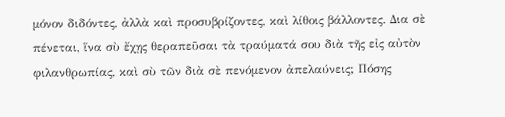μόνον διδόντες, ἀλλὰ καὶ προσυβρίζοντες, καὶ λίθοις βάλλοντες. Δια σὲ πένεται, ἵνα σὺ ἔχῃς θεραπεῦσαι τὰ τραύματά σου διὰ τῆς εἰς αὐτὸν φιλανθρωπίας, καὶ σὺ τῶν διὰ σὲ πενόμενον ἀπελαύνεις; Πόσης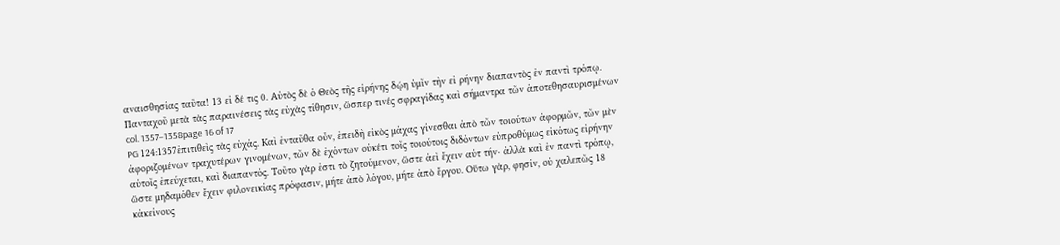αναισθησίας ταῦτα! 13 εἰ δέ τις 0. Αὐτὸς δὲ ὁ Θεὸς τῆς εἰρήνης δῴη ὑμῖν τὴν εἰ ρήνην διαπαντὸς ἐν παντὶ τρόπῳ. Πανταχοῦ μετὰ τὰς παραινέσεις τὰς εὐχὰς τίθησιν, ὥσπερ τινές σφραγίδας καὶ σήμαντρα τῶν ἀποτεθησαυρισμένων
col. 1357–1358page 16 of 17
PG 124:1357ἐπιτιθεὶς τὰς εὐχάς. Καὶ ἐνταῦθα οὖν, ἐπειδὴ εἰκὸς μάχας γίνεσθαι ἀπὸ τῶν τοιούτων ἀφορμῶν, τῶν μὲν ἀφοριζομένων τραχυτέρων γινομένων, τῶν δὲ ἐχόντων οὐκέτι τοῖς τοιούτοις διδόντων εὐπροθύμως εἰκότως εἰρήνην αὐτοῖς ἐπεύχεται, καὶ διαπαντός. Τοῦτο γὰρ ἐστι τὸ ζητούμενον, ὥστε ἀεὶ ἔχειν αὐτ τήν· ἀλλὰ καὶ ἐν παντὶ τρόπῳ, ὥστε μηδαμόθεν ἔχειν φιλονεικίας πρόφασιν, μήτε ἀπὸ λόγου, μήτε ἀπὸ ἔργου. Οὕτω γὰρ, φησίν, οὐ χαλεπῶς 18 κἀκείνους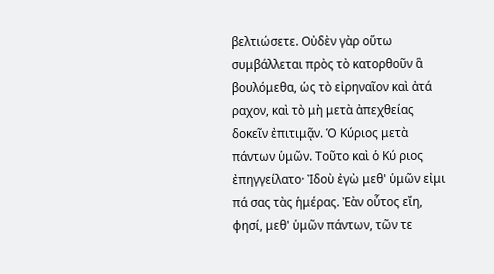βελτιώσετε. Οὐδὲν γὰρ οὕτω συμβάλλεται πρὸς τὸ κατορθοῦν ἃ βουλόμεθα, ὡς τὸ εἰρηναῖον καὶ ἀτά ραχον, καὶ τὸ μὴ μετὰ ἀπεχθείας δοκεῖν ἐπιτιμᾷν. Ὁ Κύριος μετὰ πάντων ὑμῶν. Τοῦτο καὶ ὁ Κύ ριος ἐπηγγείλατο· Ἰδοὺ ἐγὼ μεθ' ὑμῶν εἰμι πά σας τὰς ἡμέρας. Ἐὰν οὗτος εἴη, φησί, μεθ' ὑμῶν πάντων, τῶν τε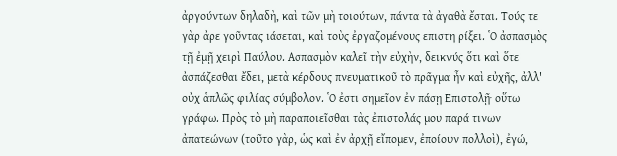ἀργούντων δηλαδὴ, καὶ τῶν μὴ τοιούτων, πάντα τὰ ἀγαθὰ ἔσται. Τούς τε γὰρ ἀρε γοῦντας ιάσεται, καὶ τοὺς ἐργαζομένους επιστη ρίξει. ῾Ο ἀσπασμὸς τῇ ἐμῇ χειρὶ Παύλου. Ασπασμὸν καλεῖ τὴν εὐχὴν, δεικνύς ὅτι καὶ ὅτε ἀσπάζεσθαι ἔδει, μετὰ κέρδους πνευματικοῦ τὸ πρᾶγμα ἦν καὶ εὐχῆς, ἀλλ' οὐχ ἁπλῶς φιλίας σύμβολον. ῾Ο ἐστι σημεῖον ἐν πάσῃ Επιστολῇ· οὕτω γράφω. Πρὸς τὸ μὴ παραποιεῖσθαι τὰς ἐπιστολάς μου παρά τινων ἀπατεώνων (τοῦτο γὰρ, ὡς καὶ ἐν ἀρχῇ εἴπομεν, ἐποίουν πολλοὶ), ἐγώ,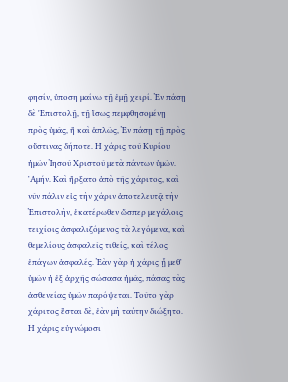φησίν, ὑποση μαίνω τῇ ἐμῇ χειρί. Ἐν πάσῃ δὲ 'Επιστολῇ, τῇ ἴσως πεμφθησομένῃ πρὸς ὑμᾶς, ἢ καὶ ἁπλῶς, Ἐν πάσῃ τῇ πρὸς οὔστινας δήποτε. Η χάρις τοῦ Κυρίου ἡμῶν Ἰησοῦ Χριστοῦ μετὰ πάντων ὑμῶν. ᾿Αμήν. Καὶ ἤρξατο ἀπὸ τῆς χάριτος, καὶ νῦν πάλιν εἰς τὴν χάριν ἀποτελευτᾷ τὴν Ἐπιστολὴν, ἑκατέρωθεν ὥσπερ μεγάλοις τειχίοις ἀσφαλιζόμενος τὰ λεγόμενα, καὶ θεμελίους ἀσφαλεῖς τιθείς, καὶ τέλος ἐπάγων ἀσφαλές. Ἐὰν γὰρ ἡ χάρις ᾗ μεθ᾽ ὑμῶν ἡ ἐξ ἀρχῆς σώσασα ἡμᾶς, πάσας τὰς ἀσθενείας ὑμῶν παρόψεται. Τοῦτο γὰρ χάριτος ἔσται δὲ, ἐὰν μὴ ταύτην διώξητο. Η χάρις εὐγνώμοσι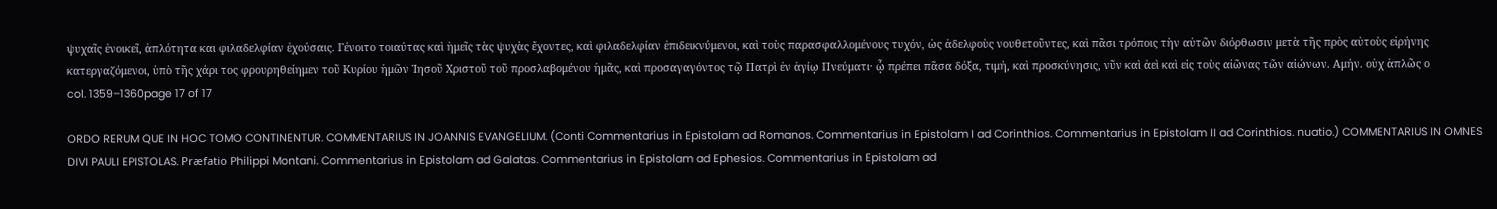ψυχαῖς ἐνοικεῖ, ἀπλότητα και φιλαδελφίαν ἐχούσαις. Γένοιτο τοιαύτας καὶ ἡμεῖς τὰς ψυχὰς ἔχοντες, καὶ φιλαδελφίαν ἐπιδεικνύμενοι, καὶ τοὺς παρασφαλλομένους τυχόν, ὡς ἀδελφοὺς νουθετοῦντες, καὶ πᾶσι τρόποις τὴν αὐτῶν διόρθωσιν μετὰ τῆς πρὸς αὐτοὺς εἰρήνης κατεργαζόμενοι, ὑπὸ τῆς χάρι τος φρουρηθείημεν τοῦ Κυρίου ἡμῶν Ἰησοῦ Χριστοῦ τοῦ προσλαβομένου ἡμᾶς, καὶ προσαγαγόντος τῷ Πατρὶ ἐν ἁγίῳ Πνεύματι· ᾧ πρέπει πᾶσα δόξα, τιμή, καὶ προσκύνησις, νῦν καὶ ἀεὶ καὶ εἰς τοὺς αἰῶνας τῶν αἰώνων. Αμήν. οὐχ ἁπλῶς ο
col. 1359–1360page 17 of 17

ORDO RERUM QUE IN HOC TOMO CONTINENTUR. COMMENTARIUS IN JOANNIS EVANGELIUM. (Conti Commentarius in Epistolam ad Romanos. Commentarius in Epistolam I ad Corinthios. Commentarius in Epistolam II ad Corinthios. nuatio.) COMMENTARIUS IN OMNES DIVI PAULI EPISTOLAS. Præfatio Philippi Montani. Commentarius in Epistolam ad Galatas. Commentarius in Epistolam ad Ephesios. Commentarius in Epistolam ad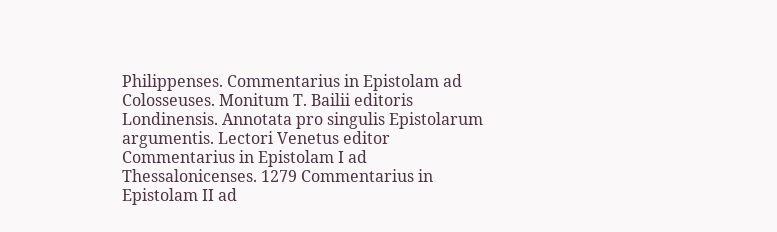Philippenses. Commentarius in Epistolam ad Colosseuses. Monitum T. Bailii editoris Londinensis. Annotata pro singulis Epistolarum argumentis. Lectori Venetus editor Commentarius in Epistolam I ad Thessalonicenses. 1279 Commentarius in Epistolam II ad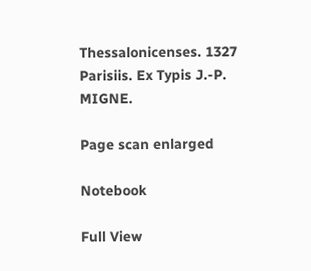Thessalonicenses. 1327 Parisiis. Ex Typis J.-P. MIGNE.

Page scan enlarged

Notebook

Full View